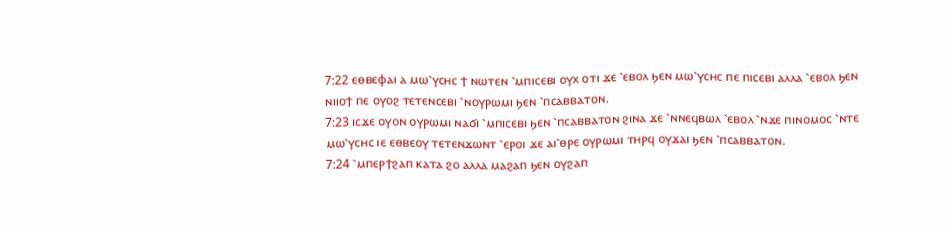7:22 ⲉⲑⲃⲉⲫⲁⲓ ⲁ ⲙⲱ⳿ⲩⲥⲏⲥ ϯ ⲛⲱⲧⲉⲛ ⳿ⲙⲡⲓⲥⲉⲃⲓ ⲟⲩⲭ ⲟⲧⲓ ϫⲉ ⳿ⲉⲃⲟⲗ ϧⲉⲛ ⲙⲱ⳿ⲩⲥⲏⲥ ⲡⲉ ⲡⲓⲥⲉⲃⲓ ⲁⲗⲗⲁ ⳿ⲉⲃⲟⲗ ϧⲉⲛ ⲛⲓⲓⲟϯ ⲡⲉ ⲟⲩⲟϩ ⲧⲉⲧⲉⲛⲥⲉⲃⲓ ⳿ⲛⲟⲩⲣⲱⲙⲓ ϧⲉⲛ ⳿ⲡⲥⲁⲃⲃⲁⲧⲟⲛ.
7:23 ⲓⲥϫⲉ ⲟⲩⲟⲛ ⲟⲩⲣⲱⲙⲓ ⲛⲁϭⲓ ⳿ⲙⲡⲓⲥⲉⲃⲓ ϧⲉⲛ ⳿ⲡⲥⲁⲃⲃⲁⲧⲟⲛ ϩⲓⲛⲁ ϫⲉ ⳿ⲛⲛⲉϥⲃⲱⲗ ⳿ⲉⲃⲟⲗ ⳿ⲛϫⲉ ⲡⲓⲛⲟⲙⲟⲥ ⳿ⲛⲧⲉ ⲙⲱ⳿ⲩⲥⲏⲥ ⲓⲉ ⲉⲑⲃⲉⲟⲩ ⲧⲉⲧⲉⲛϫⲱⲛⲧ ⳿ⲉⲣⲟⲓ ϫⲉ ⲁⲓ⳿ⲑⲣⲉ ⲟⲩⲣⲱⲙⲓ ⲧⲏⲣϥ ⲟⲩϫⲁⲓ ϧⲉⲛ ⳿ⲡⲥⲁⲃⲃⲁⲧⲟⲛ.
7:24 ⳿ⲙⲡⲉⲣϯϩⲁⲡ ⲕⲁⲧⲁ ϩⲟ ⲁⲗⲗⲁ ⲙⲁϩⲁⲡ ϧⲉⲛ ⲟⲩϩⲁⲡ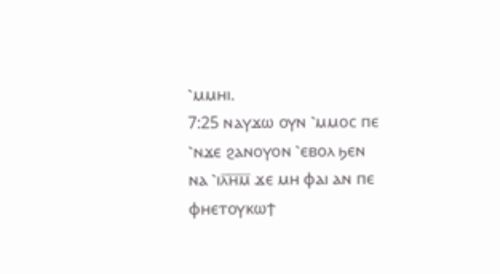⳿ⲙⲙⲏⲓ.
7:25 ⲛⲁⲩϫⲱ ⲟⲩⲛ ⳿ⲙⲙⲟⲥ ⲡⲉ ⳿ⲛϫⲉ ϩⲁⲛⲟⲩⲟⲛ ⳿ⲉⲃⲟⲗ ϧⲉⲛ ⲛⲁ ⳿ⲓⲗ̅ⲏ̅ⲙ̅ ϫⲉ ⲙⲏ ⲫⲁⲓ ⲁⲛ ⲡⲉ ⲫⲏⲉⲧⲟⲩⲕⲱϯ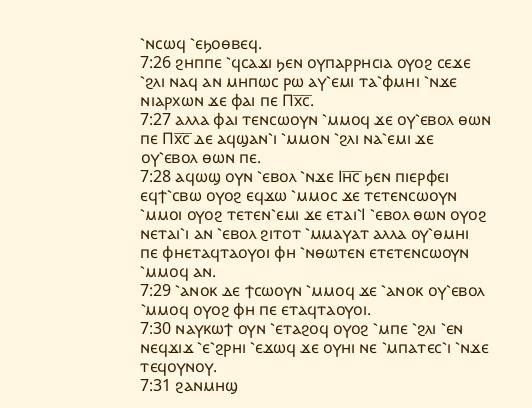⳿ⲛⲥⲱϥ ⳿ⲉϧⲟⲑⲃⲉϥ.
7:26 ϩⲏⲡⲡⲉ ⳿ϥⲥⲁϫⲓ ϧⲉⲛ ⲟⲩⲡⲁⲣⲣⲏⲥⲓⲁ ⲟⲩⲟϩ ⲥⲉϫⲉ ⳿ϩⲗⲓ ⲛⲁϥ ⲁⲛ ⲙⲏⲡⲱⲥ ⲣⲱ ⲁⲩ⳿ⲉⲙⲓ ⲧⲁ⳿ⲫⲙⲏⲓ ⳿ⲛϫⲉ ⲛⲓⲁⲣⲭⲱⲛ ϫⲉ ⲫⲁⲓ ⲡⲉ Ⲡⲭ̅ⲥ̅.
7:27 ⲁⲗⲗⲁ ⲫⲁⲓ ⲧⲉⲛⲥⲱⲟⲩⲛ ⳿ⲙⲙⲟϥ ϫⲉ ⲟⲩ⳿ⲉⲃⲟⲗ ⲑⲱⲛ ⲡⲉ Ⲡⲭ̅ⲥ̅ ⲇⲉ ⲁϥϣⲁⲛ⳿ⲓ ⳿ⲙⲙⲟⲛ ⳿ϩⲗⲓ ⲛⲁ⳿ⲉⲙⲓ ϫⲉ ⲟⲩ⳿ⲉⲃⲟⲗ ⲑⲱⲛ ⲡⲉ.
7:28 ⲁϥⲱϣ ⲟⲩⲛ ⳿ⲉⲃⲟⲗ ⳿ⲛϫⲉ Ⲓⲏ̅ⲥ̅ ϧⲉⲛ ⲡⲓⲉⲣⲫⲉⲓ ⲉϥϯ⳿ⲥⲃⲱ ⲟⲩⲟϩ ⲉϥϫⲱ ⳿ⲙⲙⲟⲥ ϫⲉ ⲧⲉⲧⲉⲛⲥⲱⲟⲩⲛ ⳿ⲙⲙⲟⲓ ⲟⲩⲟϩ ⲧⲉⲧⲉⲛ⳿ⲉⲙⲓ ϫⲉ ⲉⲧⲁⲓ⳿Ⲓ ⳿ⲉⲃⲟⲗ ⲑⲱⲛ ⲟⲩⲟϩ ⲛⲉⲧⲁⲓ⳿ⲓ ⲁⲛ ⳿ⲉⲃⲟⲗ ϩⲓⲧⲟⲧ ⳿ⲙⲙⲁⲩⲁⲧ ⲁⲗⲗⲁ ⲟⲩ⳿ⲑⲙⲏⲓ ⲡⲉ ⲫⲏⲉⲧⲁϥⲧⲁⲟⲩⲟⲓ ⲫⲏ ⳿ⲛⲑⲱⲧⲉⲛ ⲉⲧⲉⲧⲉⲛⲥⲱⲟⲩⲛ ⳿ⲙⲙⲟϥ ⲁⲛ.
7:29 ⳿ⲁⲛⲟⲕ ⲇⲉ ϯⲥⲱⲟⲩⲛ ⳿ⲙⲙⲟϥ ϫⲉ ⳿ⲁⲛⲟⲕ ⲟⲩ⳿ⲉⲃⲟⲗ ⳿ⲙⲙⲟϥ ⲟⲩⲟϩ ⲫⲏ ⲡⲉ ⲉⲧⲁϥⲧⲁⲟⲩⲟⲓ.
7:30 ⲛⲁⲩⲕⲱϯ ⲟⲩⲛ ⳿ⲉⲧⲁϩⲟϥ ⲟⲩⲟϩ ⳿ⲙⲡⲉ ⳿ϩⲗⲓ ⳿ⲉⲛ ⲛⲉϥϫⲓϫ ⳿ⲉ⳿ϩⲣⲏⲓ ⳿ⲉϫⲱϥ ϫⲉ ⲟⲩⲏⲓ ⲛⲉ ⳿ⲙⲡⲁⲧⲉⲥ⳿ⲓ ⳿ⲛϫⲉ ⲧⲉϥⲟⲩⲛⲟⲩ.
7:31 ϩⲁⲛⲙⲏϣ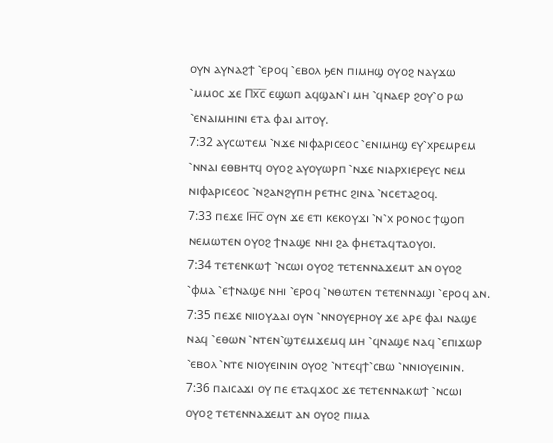ⲟⲩⲛ ⲁⲩⲛⲁϩϯ ⳿ⲉⲣⲟϥ ⳿ⲉⲃⲟⲗ ϧⲉⲛ ⲡⲓⲙⲏϣ ⲟⲩⲟϩ ⲛⲁⲩϫⲱ ⳿ⲙⲙⲟⲥ ϫⲉ Ⲡⲭ̅ⲥ̅ ⲉϣⲱⲡ ⲁϥϣⲁⲛ⳿ⲓ ⲙⲏ ⳿ϥⲛⲁⲉⲣ ϩⲟⲩ⳿ⲟ ⲣⲱ ⳿ⲉⲛⲁⲓⲙⲏⲓⲛⲓ ⲉⲧⲁ ⲫⲁⲓ ⲁⲓⲧⲟⲩ.
7:32 ⲁⲩⲥⲱⲧⲉⲙ ⳿ⲛϫⲉ ⲛⲓⲫⲁⲣⲓⲥⲉⲟⲥ ⳿ⲉⲛⲓⲙⲏϣ ⲉⲩ⳿ⲭⲣⲉⲙⲣⲉⲙ ⳿ⲛⲛⲁⲓ ⲉⲑⲃⲏⲧϥ ⲟⲩⲟϩ ⲁⲩⲟⲩⲱⲣⲡ ⳿ⲛϫⲉ ⲛⲓⲁⲣⲭⲓⲉⲣⲉⲩⲥ ⲛⲉⲙ ⲛⲓⲫⲁⲣⲓⲥⲉⲟⲥ ⳿ⲛϩⲁⲛϩⲩⲡⲏ ⲣⲉⲧⲏⲥ ϩⲓⲛⲁ ⳿ⲛⲥⲉⲧⲁϩⲟϥ.
7:33 ⲡⲉϫⲉ Ⲓⲏ̅ⲥ̅ ⲟⲩⲛ ϫⲉ ⲉⲧⲓ ⲕⲉⲕⲟⲩϫⲓ ⳿ⲛ⳿ⲭ ⲣⲟⲛⲟⲥ ϯϣⲟⲡ ⲛⲉⲙⲱⲧⲉⲛ ⲟⲩⲟϩ ϯⲛⲁϣⲉ ⲛⲏⲓ ϩⲁ ⲫⲏⲉⲧⲁϥⲧⲁⲟⲩⲟⲓ.
7:34 ⲧⲉⲧⲉⲛⲕⲱϯ ⳿ⲛⲥⲱⲓ ⲟⲩⲟϩ ⲧⲉⲧⲉⲛⲛⲁϫⲉⲙⲧ ⲁⲛ ⲟⲩⲟϩ ⳿ⲫⲙⲁ ⳿ⲉϯⲛⲁϣⲉ ⲛⲏⲓ ⳿ⲉⲣⲟϥ ⳿ⲛⲑⲱⲧⲉⲛ ⲧⲉⲧⲉⲛⲛⲁϣⲓ ⳿ⲉⲣⲟϥ ⲁⲛ.
7:35 ⲡⲉϫⲉ ⲛⲓⲓⲟⲩⲇⲁⲓ ⲟⲩⲛ ⳿ⲛⲛⲟⲩⲉⲣⲏⲟⲩ ϫⲉ ⲁⲣⲉ ⲫⲁⲓ ⲛⲁϣⲉ ⲛⲁϥ ⳿ⲉⲑⲱⲛ ⳿ⲛⲧⲉⲛ⳿ϣⲧⲉⲙϫⲉⲙϥ ⲙⲏ ⳿ϥⲛⲁϣⲉ ⲛⲁϥ ⳿ⲉⲡⲓϫⲱⲣ ⳿ⲉⲃⲟⲗ ⳿ⲛⲧⲉ ⲛⲓⲟⲩⲉⲓⲛⲓⲛ ⲟⲩⲟϩ ⳿ⲛⲧⲉϥϯ⳿ⲥⲃⲱ ⳿ⲛⲛⲓⲟⲩⲉⲓⲛⲓⲛ.
7:36 ⲡⲁⲓⲥⲁϫⲓ ⲟⲩ ⲡⲉ ⲉⲧⲁϥϫⲟⲥ ϫⲉ ⲧⲉⲧⲉⲛⲛⲁⲕⲱϯ ⳿ⲛⲥⲱⲓ ⲟⲩⲟϩ ⲧⲉⲧⲉⲛⲛⲁϫⲉⲙⲧ ⲁⲛ ⲟⲩⲟϩ ⲡⲓⲙⲁ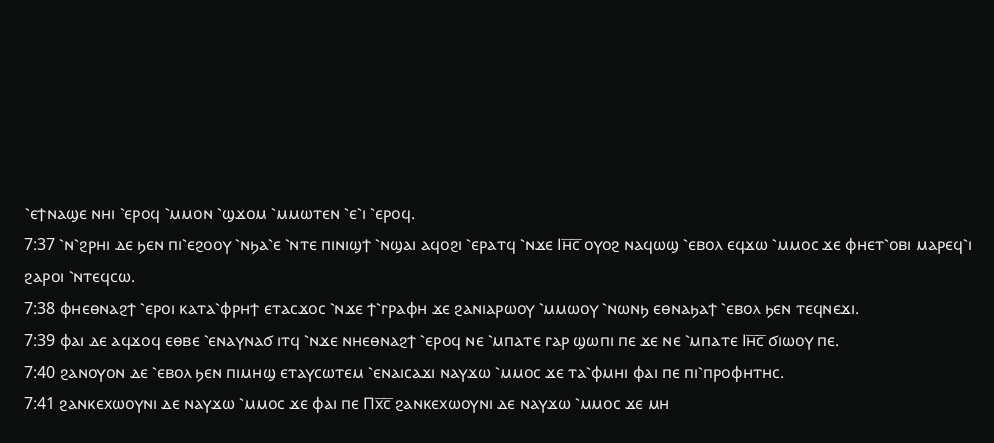⳿ⲉϯⲛⲁϣⲉ ⲛⲏⲓ ⳿ⲉⲣⲟϥ ⳿ⲙⲙⲟⲛ ⳿ϣϫⲟⲙ ⳿ⲙⲙⲱⲧⲉⲛ ⳿ⲉ⳿ⲓ ⳿ⲉⲣⲟϥ.
7:37 ⳿ⲛ⳿ϩⲣⲏⲓ ⲇⲉ ϧⲉⲛ ⲡⲓ⳿ⲉϩⲟⲟⲩ ⳿ⲛϧⲁ⳿ⲉ ⳿ⲛⲧⲉ ⲡⲓⲛⲓϣϯ ⳿ⲛϣⲁⲓ ⲁϥⲟϩⲓ ⳿ⲉⲣⲁⲧϥ ⳿ⲛϫⲉ Ⲓⲏ̅ⲥ̅ ⲟⲩⲟϩ ⲛⲁϥⲱϣ ⳿ⲉⲃⲟⲗ ⲉϥϫⲱ ⳿ⲙⲙⲟⲥ ϫⲉ ⲫⲏⲉⲧ⳿ⲟⲃⲓ ⲙⲁⲣⲉϥ⳿ⲓ ϩⲁⲣⲟⲓ ⳿ⲛⲧⲉϥⲥⲱ.
7:38 ⲫⲏⲉⲑⲛⲁϩϯ ⳿ⲉⲣⲟⲓ ⲕⲁⲧⲁ⳿ⲫⲣⲏϯ ⲉⲧⲁⲥϫⲟⲥ ⳿ⲛϫⲉ ϯ⳿ⲅⲣⲁⲫⲏ ϫⲉ ϩⲁⲛⲓⲁⲣⲱⲟⲩ ⳿ⲙⲙⲱⲟⲩ ⳿ⲛⲱⲛϧ ⲉⲑⲛⲁϧⲁϯ ⳿ⲉⲃⲟⲗ ϧⲉⲛ ⲧⲉϥⲛⲉϫⲓ.
7:39 ⲫⲁⲓ ⲇⲉ ⲁϥϫⲟϥ ⲉⲑⲃⲉ ⳿ⲉⲛⲁⲩⲛⲁϭ ⲓⲧϥ ⳿ⲛϫⲉ ⲛⲏⲉⲑⲛⲁϩϯ ⳿ⲉⲣⲟϥ ⲛⲉ ⳿ⲙⲡⲁⲧⲉ ⲅⲁⲣ ϣⲱⲡⲓ ⲡⲉ ϫⲉ ⲛⲉ ⳿ⲙⲡⲁⲧⲉ Ⲓⲏ̅ⲥ̅ ϭⲓⲱⲟⲩ ⲡⲉ.
7:40 ϩⲁⲛⲟⲩⲟⲛ ⲇⲉ ⳿ⲉⲃⲟⲗ ϧⲉⲛ ⲡⲓⲙⲏϣ ⲉⲧⲁⲩⲥⲱⲧⲉⲙ ⳿ⲉⲛⲁⲓⲥⲁϫⲓ ⲛⲁⲩϫⲱ ⳿ⲙⲙⲟⲥ ϫⲉ ⲧⲁ⳿ⲫⲙⲏⲓ ⲫⲁⲓ ⲡⲉ ⲡⲓ⳿ⲡⲣⲟⲫⲏⲧⲏⲥ.
7:41 ϩⲁⲛⲕⲉⲭⲱⲟⲩⲛⲓ ⲇⲉ ⲛⲁⲩϫⲱ ⳿ⲙⲙⲟⲥ ϫⲉ ⲫⲁⲓ ⲡⲉ Ⲡⲭ̅ⲥ̅ ϩⲁⲛⲕⲉⲭⲱⲟⲩⲛⲓ ⲇⲉ ⲛⲁⲩϫⲱ ⳿ⲙⲙⲟⲥ ϫⲉ ⲙⲏ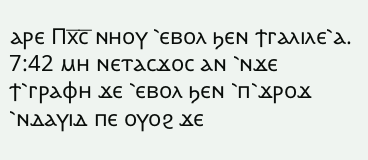ⲁⲣⲉ Ⲡⲭ̅ⲥ̅ ⲛⲏⲟⲩ ⳿ⲉⲃⲟⲗ ϧⲉⲛ ϯⲅⲁⲗⲓⲗⲉ⳿ⲁ.
7:42 ⲙⲏ ⲛⲉⲧⲁⲥϫⲟⲥ ⲁⲛ ⳿ⲛϫⲉ ϯ⳿ⲅⲣⲁⲫⲏ ϫⲉ ⳿ⲉⲃⲟⲗ ϧⲉⲛ ⳿ⲡ⳿ϫⲣⲟϫ ⳿ⲛⲇⲁⲩⲓⲇ ⲡⲉ ⲟⲩⲟϩ ϫⲉ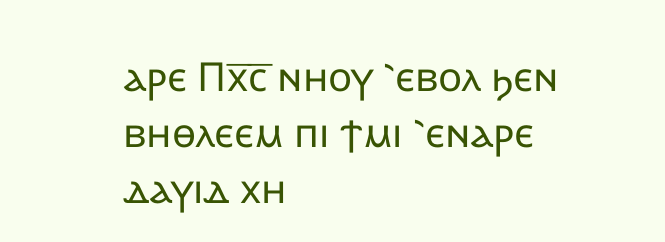ⲁⲣⲉ Ⲡⲭ̅ⲥ̅ ⲛⲏⲟⲩ ⳿ⲉⲃⲟⲗ ϧⲉⲛ ⲃⲏⲑⲗⲉⲉⲙ ⲡⲓ ϯⲙⲓ ⳿ⲉⲛⲁⲣⲉ ⲇⲁⲩⲓⲇ ⲭⲏ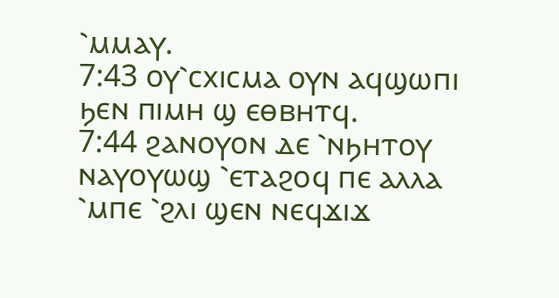⳿ⲙⲙⲁⲩ.
7:43 ⲟⲩ⳿ⲥⲭⲓⲥⲙⲁ ⲟⲩⲛ ⲁϥϣⲱⲡⲓ ϧⲉⲛ ⲡⲓⲙⲏ ϣ ⲉⲑⲃⲏⲧϥ.
7:44 ϩⲁⲛⲟⲩⲟⲛ ⲇⲉ ⳿ⲛϧⲏⲧⲟⲩ ⲛⲁⲩⲟⲩⲱϣ ⳿ⲉⲧⲁϩⲟϥ ⲡⲉ ⲁⲗⲗⲁ ⳿ⲙⲡⲉ ⳿ϩⲗⲓ ϣⲉⲛ ⲛⲉϥϫⲓϫ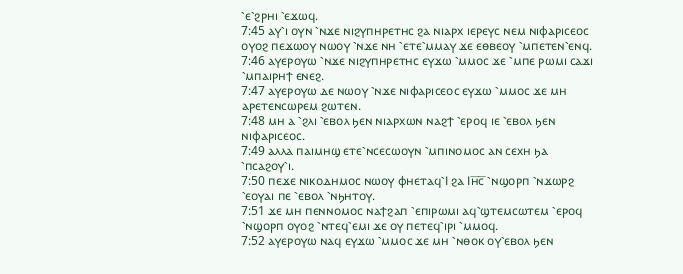⳿ⲉ⳿ϩⲣⲏⲓ ⳿ⲉϫⲱϥ.
7:45 ⲁⲩ⳿ⲓ ⲟⲩⲛ ⳿ⲛϫⲉ ⲛⲓϩⲩⲡⲏⲣⲉⲧⲏⲥ ϩⲁ ⲛⲓⲁⲣⲭ ⲓⲉⲣⲉⲩⲥ ⲛⲉⲙ ⲛⲓⲫⲁⲣⲓⲥⲉⲟⲥ ⲟⲩⲟϩ ⲡⲉϫⲱⲟⲩ ⲛⲱⲟⲩ ⳿ⲛϫⲉ ⲛⲏ ⳿ⲉⲧⲉ⳿ⲙⲙⲁⲩ ϫⲉ ⲉⲑⲃⲉⲟⲩ ⳿ⲙⲡⲉⲧⲉⲛ⳿ⲉⲛϥ.
7:46 ⲁⲩⲉⲣⲟⲩⲱ ⳿ⲛϫⲉ ⲛⲓϩⲩⲡⲏⲣⲉⲧⲏⲥ ⲉⲩϫⲱ ⳿ⲙⲙⲟⲥ ϫⲉ ⳿ⲙⲡⲉ ⲣⲱⲙⲓ ⲥⲁϫⲓ ⳿ⲙⲡⲁⲓⲣⲏϯ ⲉⲛⲉϩ.
7:47 ⲁⲩⲉⲣⲟⲩⲱ ⲇⲉ ⲛⲱⲟⲩ ⳿ⲛϫⲉ ⲛⲓⲫⲁⲣⲓⲥⲉⲟⲥ ⲉⲩϫⲱ ⳿ⲙⲙⲟⲥ ϫⲉ ⲙⲏ ⲁⲣⲉⲧⲉⲛⲥⲱⲣⲉⲙ ϩⲱⲧⲉⲛ.
7:48 ⲙⲏ ⲁ ⳿ϩⲗⲓ ⳿ⲉⲃⲟⲗ ϧⲉⲛ ⲛⲓⲁⲣⲭⲱⲛ ⲛⲁϩϯ ⳿ⲉⲣⲟϥ ⲓⲉ ⳿ⲉⲃⲟⲗ ϧⲉⲛ ⲛⲓⲫⲁⲣⲓⲥⲉⲟⲥ.
7:49 ⲁⲗⲗⲁ ⲡⲁⲓⲙⲏϣ ⲉⲧⲉ⳿ⲛⲥⲉⲥⲱⲟⲩⲛ ⳿ⲙⲡⲓⲛⲟⲙⲟⲥ ⲁⲛ ⲥⲉⲭⲏ ϧⲁ ⳿ⲡⲥⲁϩⲟⲩ⳿ⲓ.
7:50 ⲡⲉϫⲉ ⲛⲓⲕⲟⲇⲏⲙⲟⲥ ⲛⲱⲟⲩ ⲫⲏⲉⲧⲁϥ⳿Ⲓ ϩⲁ Ⲓⲏ̅ⲥ̅ ⳿ⲛϣⲟⲣⲡ ⳿ⲛϫⲱⲣϩ ⳿ⲉⲟⲩⲁⲓ ⲡⲉ ⳿ⲉⲃⲟⲗ ⳿ⲛϧⲏⲧⲟⲩ.
7:51 ϫⲉ ⲙⲏ ⲡⲉⲛⲛⲟⲙⲟⲥ ⲛⲁϯϩⲁⲡ ⳿ⲉⲡⲓⲣⲱⲙⲓ ⲁϥ⳿ϣⲧⲉⲙⲥⲱⲧⲉⲙ ⳿ⲉⲣⲟϥ ⳿ⲛϣⲟⲣⲡ ⲟⲩⲟϩ ⳿ⲛⲧⲉϥ⳿ⲉⲙⲓ ϫⲉ ⲟⲩ ⲡⲉⲧⲉϥ⳿ⲓⲣⲓ ⳿ⲙⲙⲟϥ.
7:52 ⲁⲩⲉⲣⲟⲩⲱ ⲛⲁϥ ⲉⲩϫⲱ ⳿ⲙⲙⲟⲥ ϫⲉ ⲙⲏ ⳿ⲛⲑⲟⲕ ⲟⲩ⳿ⲉⲃⲟⲗ ϧⲉⲛ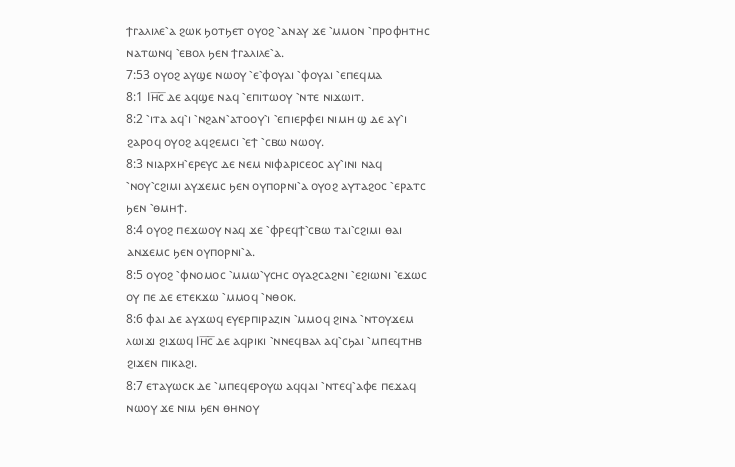ϯⲅⲁⲗⲓⲗⲉ⳿ⲁ ϩⲱⲕ ϧⲟⲧϧⲉⲧ ⲟⲩⲟϩ ⳿ⲁⲛⲁⲩ ϫⲉ ⳿ⲙⲙⲟⲛ ⳿ⲡⲣⲟⲫⲏⲧⲏⲥ ⲛⲁⲧⲱⲛϥ ⳿ⲉⲃⲟⲗ ϧⲉⲛ ϯⲅⲁⲗⲓⲗⲉ⳿ⲁ.
7:53 ⲟⲩⲟϩ ⲁⲩϣⲉ ⲛⲱⲟⲩ ⳿ⲉ⳿ⲫⲟⲩⲁⲓ ⳿ⲫⲟⲩⲁⲓ ⳿ⲉⲡⲉϥⲙⲁ
8:1 Ⲓⲏ̅ⲥ̅ ⲇⲉ ⲁϥϣⲉ ⲛⲁϥ ⳿ⲉⲡⲓⲧⲱⲟⲩ ⳿ⲛⲧⲉ ⲛⲓϫⲱⲓⲧ.
8:2 ⳿ⲓⲧⲁ ⲁϥ⳿ⲓ ⳿ⲛϩⲁⲛ⳿ⲁⲧⲟⲟⲩ⳿ⲓ ⳿ⲉⲡⲓⲉⲣⲫⲉⲓ ⲛⲓⲙⲏ ϣ ⲇⲉ ⲁⲩ⳿ⲓ ϩⲁⲣⲟϥ ⲟⲩⲟϩ ⲁϥϩⲉⲙⲥⲓ ⳿ⲉϯ ⳿ⲥⲃⲱ ⲛⲱⲟⲩ.
8:3 ⲛⲓⲁⲣⲭⲏ⳿ⲉⲣⲉⲩⲥ ⲇⲉ ⲛⲉⲙ ⲛⲓⲫⲁⲣⲓⲥⲉⲟⲥ ⲁⲩ⳿ⲓⲛⲓ ⲛⲁϥ ⳿ⲛⲟⲩ⳿ⲥϩⲓⲙⲓ ⲁⲩϫⲉⲙⲥ ϧⲉⲛ ⲟⲩⲡⲟⲣⲛⲓ⳿ⲁ ⲟⲩⲟϩ ⲁⲩⲧⲁϩⲟⲥ ⳿ⲉⲣⲁⲧⲥ ϧⲉⲛ ⳿ⲑⲙⲏϯ.
8:4 ⲟⲩⲟϩ ⲡⲉϫⲱⲟⲩ ⲛⲁϥ ϫⲉ ⳿ⲫⲣⲉϥϯ⳿ⲥⲃⲱ ⲧⲁⲓ⳿ⲥϩⲓⲙⲓ ⲑⲁⲓ ⲁⲛϫⲉⲙⲥ ϧⲉⲛ ⲟⲩⲡⲟⲣⲛⲓ⳿ⲁ.
8:5 ⲟⲩⲟϩ ⳿ⲫⲛⲟⲙⲟⲥ ⳿ⲙⲙⲱ⳿ⲩⲥⲏⲥ ⲟⲩⲁϩⲥⲁϩⲛⲓ ⳿ⲉϩⲓⲱⲛⲓ ⳿ⲉϫⲱⲥ ⲟⲩ ⲡⲉ ⲇⲉ ⲉⲧⲉⲕϫⲱ ⳿ⲙⲙⲟϥ ⳿ⲛⲑⲟⲕ.
8:6 ⲫⲁⲓ ⲇⲉ ⲁⲩϫⲱϥ ⲉⲩⲉⲣⲡⲓⲣⲁⲍⲓⲛ ⳿ⲙⲙⲟϥ ϩⲓⲛⲁ ⳿ⲛⲧⲟⲩϫⲉⲙ ⲗⲱⲓϫⲓ ϩⲓϫⲱϥ Ⲓⲏ̅ⲥ̅ ⲇⲉ ⲁϥⲣⲓⲕⲓ ⳿ⲛⲛⲉϥⲃⲁⲗ ⲁϥ⳿ⲥϧⲁⲓ ⳿ⲙⲡⲉϥⲧⲏⲃ ϩⲓϫⲉⲛ ⲡⲓⲕⲁϩⲓ.
8:7 ⲉⲧⲁⲩⲱⲥⲕ ⲇⲉ ⳿ⲙⲡⲉϥⲉⲣⲟⲩⲱ ⲁϥϥⲁⲓ ⳿ⲛⲧⲉϥ⳿ⲁⲫⲉ ⲡⲉϫⲁϥ ⲛⲱⲟⲩ ϫⲉ ⲛⲓⲙ ϧⲉⲛ ⲑⲏⲛⲟⲩ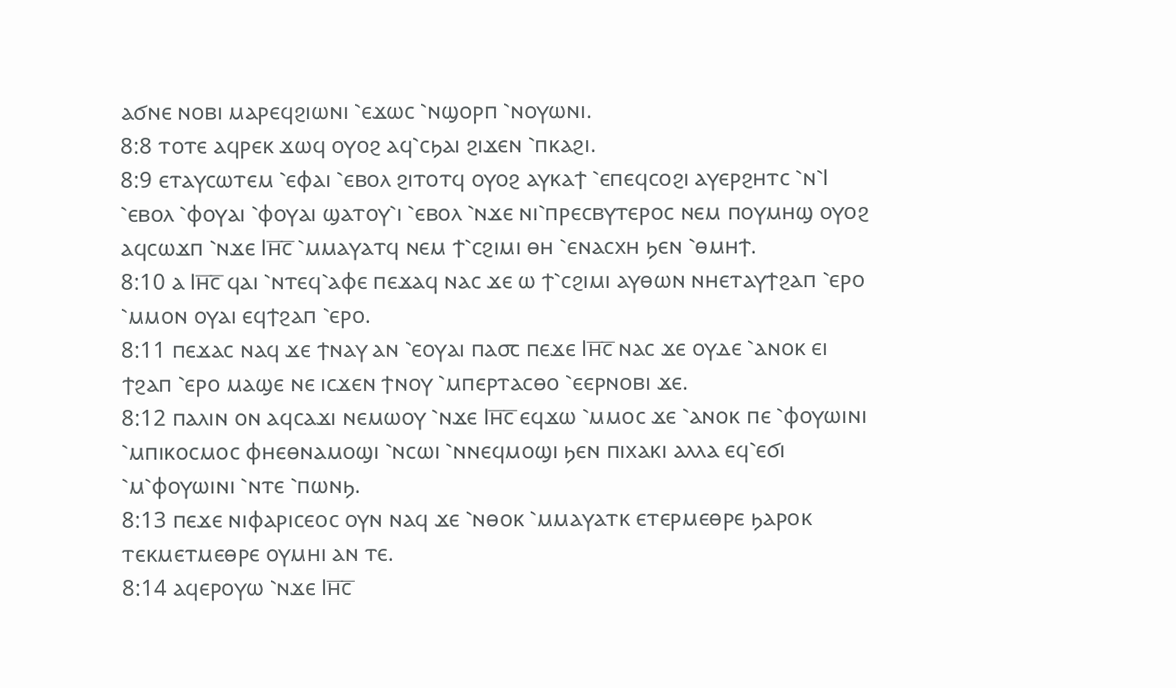ⲁϭⲛⲉ ⲛⲟⲃⲓ ⲙⲁⲣⲉϥϩⲓⲱⲛⲓ ⳿ⲉϫⲱⲥ ⳿ⲛϣⲟⲣⲡ ⳿ⲛⲟⲩⲱⲛⲓ.
8:8 ⲧⲟⲧⲉ ⲁϥⲣⲉⲕ ϫⲱϥ ⲟⲩⲟϩ ⲁϥ⳿ⲥϧⲁⲓ ϩⲓϫⲉⲛ ⳿ⲡⲕⲁϩⲓ.
8:9 ⲉⲧⲁⲩⲥⲱⲧⲉⲙ ⳿ⲉⲫⲁⲓ ⳿ⲉⲃⲟⲗ ϩⲓⲧⲟⲧϥ ⲟⲩⲟϩ ⲁⲩⲕⲁϯ ⳿ⲉⲡⲉϥⲥⲟϩⲓ ⲁⲩⲉⲣϩⲏⲧⲥ ⳿ⲛ⳿Ⲓ ⳿ⲉⲃⲟⲗ ⳿ⲫⲟⲩⲁⲓ ⳿ⲫⲟⲩⲁⲓ ϣⲁⲧⲟⲩ⳿ⲓ ⳿ⲉⲃⲟⲗ ⳿ⲛϫⲉ ⲛⲓ⳿ⲡⲣⲉⲥⲃⲩⲧⲉⲣⲟⲥ ⲛⲉⲙ ⲡⲟⲩⲙⲏϣ ⲟⲩⲟϩ ⲁϥⲥⲱϫⲡ ⳿ⲛϫⲉ Ⲓⲏ̅ⲥ̅ ⳿ⲙⲙⲁⲩⲁⲧϥ ⲛⲉⲙ ϯ⳿ⲥϩⲓⲙⲓ ⲑⲏ ⳿ⲉⲛⲁⲥⲭⲏ ϧⲉⲛ ⳿ⲑⲙⲏϯ.
8:10 ⲁ Ⲓⲏ̅ⲥ̅ ϥⲁⲓ ⳿ⲛⲧⲉϥ⳿ⲁⲫⲉ ⲡⲉϫⲁϥ ⲛⲁⲥ ϫⲉ ⲱ ϯ⳿ⲥϩⲓⲙⲓ ⲁⲩⲑⲱⲛ ⲛⲏⲉⲧⲁⲩϯϩⲁⲡ ⳿ⲉⲣⲟ ⳿ⲙⲙⲟⲛ ⲟⲩⲁⲓ ⲉϥϯϩⲁⲡ ⳿ⲉⲣⲟ.
8:11 ⲡⲉϫⲁⲥ ⲛⲁϥ ϫⲉ ϯⲛⲁⲩ ⲁⲛ ⳿ⲉⲟⲩⲁⲓ ⲡⲁ⳪ ⲡⲉϫⲉ Ⲓⲏ̅ⲥ̅ ⲛⲁⲥ ϫⲉ ⲟⲩⲇⲉ ⳿ⲁⲛⲟⲕ ⲉⲓ ϯϩⲁⲡ ⳿ⲉⲣⲟ ⲙⲁϣⲉ ⲛⲉ ⲓⲥϫⲉⲛ ϯⲛⲟⲩ ⳿ⲙⲡⲉⲣⲧⲁⲥⲑⲟ ⳿ⲉⲉⲣⲛⲟⲃⲓ ϫⲉ.
8:12 ⲡⲁⲗⲓⲛ ⲟⲛ ⲁϥⲥⲁϫⲓ ⲛⲉⲙⲱⲟⲩ ⳿ⲛϫⲉ Ⲓⲏ̅ⲥ̅ ⲉϥϫⲱ ⳿ⲙⲙⲟⲥ ϫⲉ ⳿ⲁⲛⲟⲕ ⲡⲉ ⳿ⲫⲟⲩⲱⲓⲛⲓ ⳿ⲙⲡⲓⲕⲟⲥⲙⲟⲥ ⲫⲏⲉⲑⲛⲁⲙⲟϣⲓ ⳿ⲛⲥⲱⲓ ⳿ⲛⲛⲉϥⲙⲟϣⲓ ϧⲉⲛ ⲡⲓⲭⲁⲕⲓ ⲁⲗⲗⲁ ⲉϥ⳿ⲉϭⲓ ⳿ⲙ⳿ⲫⲟⲩⲱⲓⲛⲓ ⳿ⲛⲧⲉ ⳿ⲡⲱⲛϧ.
8:13 ⲡⲉϫⲉ ⲛⲓⲫⲁⲣⲓⲥⲉⲟⲥ ⲟⲩⲛ ⲛⲁϥ ϫⲉ ⳿ⲛⲑⲟⲕ ⳿ⲙⲙⲁⲩⲁⲧⲕ ⲉⲧⲉⲣⲙⲉⲑⲣⲉ ϧⲁⲣⲟⲕ ⲧⲉⲕⲙⲉⲧⲙⲉⲑⲣⲉ ⲟⲩⲙⲏⲓ ⲁⲛ ⲧⲉ.
8:14 ⲁϥⲉⲣⲟⲩⲱ ⳿ⲛϫⲉ Ⲓⲏ̅ⲥ̅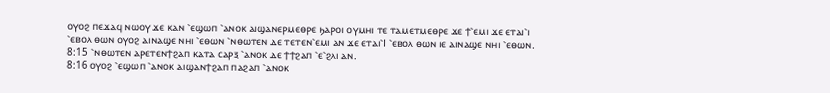ⲟⲩⲟϩ ⲡⲉϫⲁϥ ⲛⲱⲟⲩ ϫⲉ ⲕⲁⲛ ⳿ⲉϣⲱⲡ ⳿ⲁⲛⲟⲕ ⲁⲓϣⲁⲛⲉⲣⲙⲉⲑⲣⲉ ϧⲁⲣⲟⲓ ⲟⲩⲙⲏⲓ ⲧⲉ ⲧⲁⲙⲉⲧⲙⲉⲑⲣⲉ ϫⲉ ϯ⳿ⲉⲙⲓ ϫⲉ ⲉⲧⲁⲓ⳿ⲓ ⳿ⲉⲃⲟⲗ ⲑⲱⲛ ⲟⲩⲟϩ ⲁⲓⲛⲁϣⲉ ⲛⲏⲓ ⳿ⲉⲑⲱⲛ ⳿ⲛⲑⲱⲧⲉⲛ ⲇⲉ ⲧⲉⲧⲉⲛ⳿ⲉⲙⲓ ⲁⲛ ϫⲉ ⲉⲧⲁⲓ⳿Ⲓ ⳿ⲉⲃⲟⲗ ⲑⲱⲛ ⲓⲉ ⲁⲓⲛⲁϣⲉ ⲛⲏⲓ ⳿ⲉⲑⲱⲛ.
8:15 ⳿ⲛⲑⲱⲧⲉⲛ ⲁⲣⲉⲧⲉⲛϯϩⲁⲡ ⲕⲁⲧⲁ ⲥⲁⲣⲝ ⳿ⲁⲛⲟⲕ ⲇⲉ ϯϯϩⲁⲡ ⳿ⲉ⳿ϩⲗⲓ ⲁⲛ.
8:16 ⲟⲩⲟϩ ⳿ⲉϣⲱⲡ ⳿ⲁⲛⲟⲕ ⲁⲓϣⲁⲛϯϩⲁⲡ ⲡⲁϩⲁⲡ ⳿ⲁⲛⲟⲕ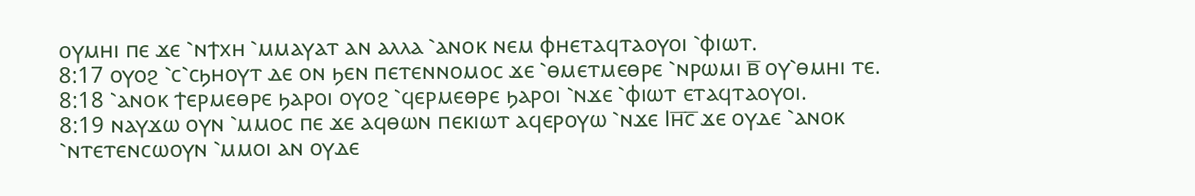ⲟⲩⲙⲏⲓ ⲡⲉ ϫⲉ ⳿ⲛϯⲭⲏ ⳿ⲙⲙⲁⲩⲁⲧ ⲁⲛ ⲁⲗⲗⲁ ⳿ⲁⲛⲟⲕ ⲛⲉⲙ ⲫⲏⲉⲧⲁϥⲧⲁⲟⲩⲟⲓ ⳿ⲫⲓⲱⲧ.
8:17 ⲟⲩⲟϩ ⳿ⲥ⳿ⲥϧⲏⲟⲩⲧ ⲇⲉ ⲟⲛ ϧⲉⲛ ⲡⲉⲧⲉⲛⲛⲟⲙⲟⲥ ϫⲉ ⳿ⲑⲙⲉⲧⲙⲉⲑⲣⲉ ⳿ⲛⲣⲱⲙⲓ ⲃ̅ ⲟⲩ⳿ⲑⲙⲏⲓ ⲧⲉ.
8:18 ⳿ⲁⲛⲟⲕ ϯⲉⲣⲙⲉⲑⲣⲉ ϧⲁⲣⲟⲓ ⲟⲩⲟϩ ⳿ϥⲉⲣⲙⲉⲑⲣⲉ ϧⲁⲣⲟⲓ ⳿ⲛϫⲉ ⳿ⲫⲓⲱⲧ ⲉⲧⲁϥⲧⲁⲟⲩⲟⲓ.
8:19 ⲛⲁⲩϫⲱ ⲟⲩⲛ ⳿ⲙⲙⲟⲥ ⲡⲉ ϫⲉ ⲁϥⲑⲱⲛ ⲡⲉⲕⲓⲱⲧ ⲁϥⲉⲣⲟⲩⲱ ⳿ⲛϫⲉ Ⲓⲏ̅ⲥ̅ ϫⲉ ⲟⲩⲇⲉ ⳿ⲁⲛⲟⲕ ⳿ⲛⲧⲉⲧⲉⲛⲥⲱⲟⲩⲛ ⳿ⲙⲙⲟⲓ ⲁⲛ ⲟⲩⲇⲉ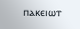ⲡⲁⲕⲉⲓⲱⲧ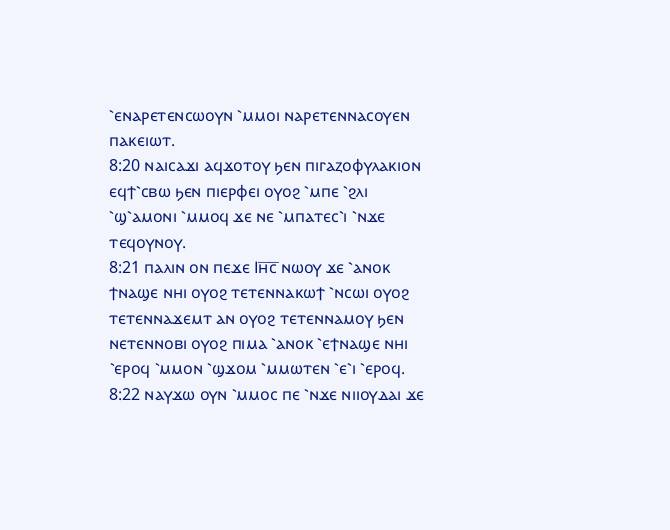⳿ⲉⲛⲁⲣⲉⲧⲉⲛⲥⲱⲟⲩⲛ ⳿ⲙⲙⲟⲓ ⲛⲁⲣⲉⲧⲉⲛⲛⲁⲥⲟⲩⲉⲛ ⲡⲁⲕⲉⲓⲱⲧ.
8:20 ⲛⲁⲓⲥⲁϫⲓ ⲁϥϫⲟⲧⲟⲩ ϧⲉⲛ ⲡⲓⲅⲁⲍⲟⲫⲩⲗⲁⲕⲓⲟⲛ ⲉϥϯ⳿ⲥⲃⲱ ϧⲉⲛ ⲡⲓⲉⲣⲫⲉⲓ ⲟⲩⲟϩ ⳿ⲙⲡⲉ ⳿ϩⲗⲓ ⳿ϣ⳿ⲁⲙⲟⲛⲓ ⳿ⲙⲙⲟϥ ϫⲉ ⲛⲉ ⳿ⲙⲡⲁⲧⲉⲥ⳿ⲓ ⳿ⲛϫⲉ ⲧⲉϥⲟⲩⲛⲟⲩ.
8:21 ⲡⲁⲗⲓⲛ ⲟⲛ ⲡⲉϫⲉ Ⲓⲏ̅ⲥ̅ ⲛⲱⲟⲩ ϫⲉ ⳿ⲁⲛⲟⲕ ϯⲛⲁϣⲉ ⲛⲏⲓ ⲟⲩⲟϩ ⲧⲉⲧⲉⲛⲛⲁⲕⲱϯ ⳿ⲛⲥⲱⲓ ⲟⲩⲟϩ ⲧⲉⲧⲉⲛⲛⲁϫⲉⲙⲧ ⲁⲛ ⲟⲩⲟϩ ⲧⲉⲧⲉⲛⲛⲁⲙⲟⲩ ϧⲉⲛ ⲛⲉⲧⲉⲛⲛⲟⲃⲓ ⲟⲩⲟϩ ⲡⲓⲙⲁ ⳿ⲁⲛⲟⲕ ⳿ⲉϯⲛⲁϣⲉ ⲛⲏⲓ ⳿ⲉⲣⲟϥ ⳿ⲙⲙⲟⲛ ⳿ϣϫⲟⲙ ⳿ⲙⲙⲱⲧⲉⲛ ⳿ⲉ⳿ⲓ ⳿ⲉⲣⲟϥ.
8:22 ⲛⲁⲩϫⲱ ⲟⲩⲛ ⳿ⲙⲙⲟⲥ ⲡⲉ ⳿ⲛϫⲉ ⲛⲓⲓⲟⲩⲇⲁⲓ ϫⲉ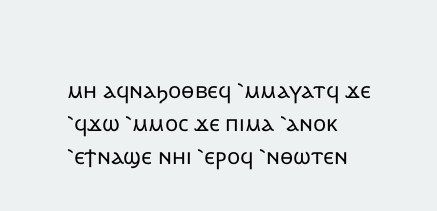ⲙⲏ ⲁϥⲛⲁϧⲟⲑⲃⲉϥ ⳿ⲙⲙⲁⲩⲁⲧϥ ϫⲉ ⳿ϥϫⲱ ⳿ⲙⲙⲟⲥ ϫⲉ ⲡⲓⲙⲁ ⳿ⲁⲛⲟⲕ ⳿ⲉϯⲛⲁϣⲉ ⲛⲏⲓ ⳿ⲉⲣⲟϥ ⳿ⲛⲑⲱⲧⲉⲛ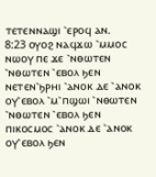ⲧⲉⲧⲉⲛⲛⲁϣⲓ ⳿ⲉⲣⲟϥ ⲁⲛ.
8:23 ⲟⲩⲟϩ ⲛⲁϥϫⲱ ⳿ⲙⲙⲟⲥ ⲛⲱⲟⲩ ⲡⲉ ϫⲉ ⳿ⲛⲑⲱⲧⲉⲛ ⳿ⲛⲑⲱⲧⲉⲛ ⳿ⲉⲃⲟⲗ ϧⲉⲛ ⲛⲉⲧⲉⲛ⳿ϧⲣⲏⲓ ⳿ⲁⲛⲟⲕ ⲇⲉ ⳿ⲁⲛⲟⲕ ⲟⲩ⳿ⲉⲃⲟⲗ ⳿ⲙ⳿ⲡϣⲱⲓ ⳿ⲛⲑⲱⲧⲉⲛ ⳿ⲛⲑⲱⲧⲉⲛ ⳿ⲉⲃⲟⲗ ϧⲉⲛ ⲡⲓⲕⲟⲥⲙⲟⲥ ⳿ⲁⲛⲟⲕ ⲇⲉ ⳿ⲁⲛⲟⲕ ⲟⲩ⳿ⲉⲃⲟⲗ ϧⲉⲛ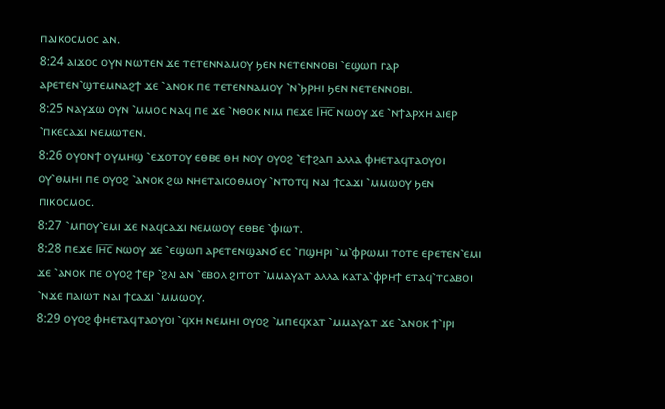ⲡⲁⲓⲕⲟⲥⲙⲟⲥ ⲁⲛ.
8:24 ⲁⲓϫⲟⲥ ⲟⲩⲛ ⲛⲱⲧⲉⲛ ϫⲉ ⲧⲉⲧⲉⲛⲛⲁⲙⲟⲩ ϧⲉⲛ ⲛⲉⲧⲉⲛⲛⲟⲃⲓ ⳿ⲉϣⲱⲡ ⲅⲁⲣ ⲁⲣⲉⲧⲉⲛ⳿ϣⲧⲉⲙⲛⲁϩϯ ϫⲉ ⳿ⲁⲛⲟⲕ ⲡⲉ ⲧⲉⲧⲉⲛⲛⲁⲙⲟⲩ ⳿ⲛ⳿ϧⲣⲏⲓ ϧⲉⲛ ⲛⲉⲧⲉⲛⲛⲟⲃⲓ.
8:25 ⲛⲁⲩϫⲱ ⲟⲩⲛ ⳿ⲙⲙⲟⲥ ⲛⲁϥ ⲡⲉ ϫⲉ ⳿ⲛⲑⲟⲕ ⲛⲓⲙ ⲡⲉϫⲉ Ⲓⲏ̅ⲥ̅ ⲛⲱⲟⲩ ϫⲉ ⳿ⲛϯⲁⲣⲭⲏ ⲁⲓⲉⲣ ⳿ⲡⲕⲉⲥⲁϫⲓ ⲛⲉⲙⲱⲧⲉⲛ.
8:26 ⲟⲩⲟⲛϯ ⲟⲩⲙⲏϣ ⳿ⲉϫⲟⲧⲟⲩ ⲉⲑⲃⲉ ⲑⲏ ⲛⲟⲩ ⲟⲩⲟϩ ⳿ⲉϯϩⲁⲡ ⲁⲗⲗⲁ ⲫⲏⲉⲧⲁϥⲧⲁⲟⲩⲟⲓ ⲟⲩ⳿ⲑⲙⲏⲓ ⲡⲉ ⲟⲩⲟϩ ⳿ⲁⲛⲟⲕ ϩⲱ ⲛⲏⲉⲧⲁⲓⲥⲟⲑⲙⲟⲩ ⳿ⲛⲧⲟⲧϥ ⲛⲁⲓ ϯⲥⲁϫⲓ ⳿ⲙⲙⲱⲟⲩ ϧⲉⲛ ⲡⲓⲕⲟⲥⲙⲟⲥ.
8:27 ⳿ⲙⲡⲟⲩ⳿ⲉⲙⲓ ϫⲉ ⲛⲁϥⲥⲁϫⲓ ⲛⲉⲙⲱⲟⲩ ⲉⲑⲃⲉ ⳿ⲫⲓⲱⲧ.
8:28 ⲡⲉϫⲉ Ⲓⲏ̅ⲥ̅ ⲛⲱⲟⲩ ϫⲉ ⳿ⲉϣⲱⲡ ⲁⲣⲉⲧⲉⲛϣⲁⲛϭ ⲉⲥ ⳿ⲡϣⲏⲣⲓ ⳿ⲙ⳿ⲫⲣⲱⲙⲓ ⲧⲟⲧⲉ ⲉⲣⲉⲧⲉⲛ⳿ⲉⲙⲓ ϫⲉ ⳿ⲁⲛⲟⲕ ⲡⲉ ⲟⲩⲟϩ ϯⲉⲣ ⳿ϩⲗⲓ ⲁⲛ ⳿ⲉⲃⲟⲗ ϩⲓⲧⲟⲧ ⳿ⲙⲙⲁⲩⲁⲧ ⲁⲗⲗⲁ ⲕⲁⲧⲁ⳿ⲫⲣⲏϯ ⲉⲧⲁϥ⳿ⲧⲥⲁⲃⲟⲓ ⳿ⲛϫⲉ ⲡⲁⲓⲱⲧ ⲛⲁⲓ ϯⲥⲁϫⲓ ⳿ⲙⲙⲱⲟⲩ.
8:29 ⲟⲩⲟϩ ⲫⲏⲉⲧⲁϥⲧⲁⲟⲩⲟⲓ ⳿ϥⲭⲏ ⲛⲉⲙⲏⲓ ⲟⲩⲟϩ ⳿ⲙⲡⲉϥⲭⲁⲧ ⳿ⲙⲙⲁⲩⲁⲧ ϫⲉ ⳿ⲁⲛⲟⲕ ϯ⳿ⲓⲣⲓ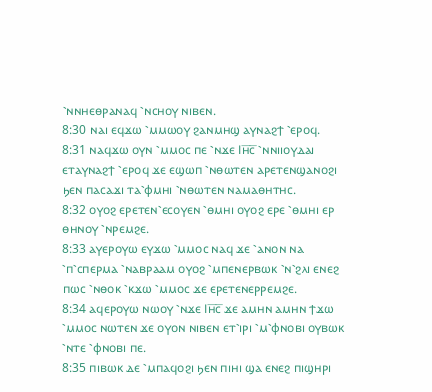⳿ⲛⲛⲏⲉⲑⲣⲁⲛⲁϥ ⳿ⲛⲥⲏⲟⲩ ⲛⲓⲃⲉⲛ.
8:30 ⲛⲁⲓ ⲉϥϫⲱ ⳿ⲙⲙⲱⲟⲩ ϩⲁⲛⲙⲏϣ ⲁⲩⲛⲁϩϯ ⳿ⲉⲣⲟϥ.
8:31 ⲛⲁϥϫⲱ ⲟⲩⲛ ⳿ⲙⲙⲟⲥ ⲡⲉ ⳿ⲛϫⲉ Ⲓⲏ̅ⲥ̅ ⳿ⲛⲛⲓⲓⲟⲩⲇⲁⲓ ⲉⲧⲁⲩⲛⲁϩϯ ⳿ⲉⲣⲟϥ ϫⲉ ⲉϣⲱⲡ ⳿ⲛⲑⲱⲧⲉⲛ ⲁⲣⲉⲧⲉⲛϣⲁⲛⲟϩⲓ ϧⲉⲛ ⲡⲁⲥⲁϫⲓ ⲧⲁ⳿ⲫⲙⲏⲓ ⳿ⲛⲑⲱⲧⲉⲛ ⲛⲁⲙⲁⲑⲏⲧⲏⲥ.
8:32 ⲟⲩⲟϩ ⲉⲣⲉⲧⲉⲛ⳿ⲉⲥⲟⲩⲉⲛ ⳿ⲑⲙⲏⲓ ⲟⲩⲟϩ ⲉⲣⲉ ⳿ⲑⲙⲏⲓ ⲉⲣ ⲑⲏⲛⲟⲩ ⳿ⲛⲣⲉⲙϩⲉ.
8:33 ⲁⲩⲉⲣⲟⲩⲱ ⲉⲩϫⲱ ⳿ⲙⲙⲟⲥ ⲛⲁϥ ϫⲉ ⳿ⲁⲛⲟⲛ ⲛⲁ ⳿ⲡ⳿ⲥⲡⲉⲣⲙⲁ ⳿ⲛⲁⲃⲣⲁⲁⲙ ⲟⲩⲟϩ ⳿ⲙⲡⲉⲛⲉⲣⲃⲱⲕ ⳿ⲛ⳿ϩⲗⲓ ⲉⲛⲉϩ ⲡⲱⲥ ⳿ⲛⲑⲟⲕ ⳿ⲕϫⲱ ⳿ⲙⲙⲟⲥ ϫⲉ ⲉⲣⲉⲧⲉⲛⲉⲣⲣⲉⲙϩⲉ.
8:34 ⲁϥⲉⲣⲟⲩⲱ ⲛⲱⲟⲩ ⳿ⲛϫⲉ Ⲓⲏ̅ⲥ̅ ϫⲉ ⲁⲙⲏⲛ ⲁⲙⲏⲛ ϯϫⲱ ⳿ⲙⲙⲟⲥ ⲛⲱⲧⲉⲛ ϫⲉ ⲟⲩⲟⲛ ⲛⲓⲃⲉⲛ ⲉⲧ⳿ⲓⲣⲓ ⳿ⲙ⳿ⲫⲛⲟⲃⲓ ⲟⲩⲃⲱⲕ ⳿ⲛⲧⲉ ⳿ⲫⲛⲟⲃⲓ ⲡⲉ.
8:35 ⲡⲓⲃⲱⲕ ⲇⲉ ⳿ⲙⲡⲁϥⲟϩⲓ ϧⲉⲛ ⲡⲓⲏⲓ ϣⲁ ⲉⲛⲉϩ ⲡⲓϣⲏⲣⲓ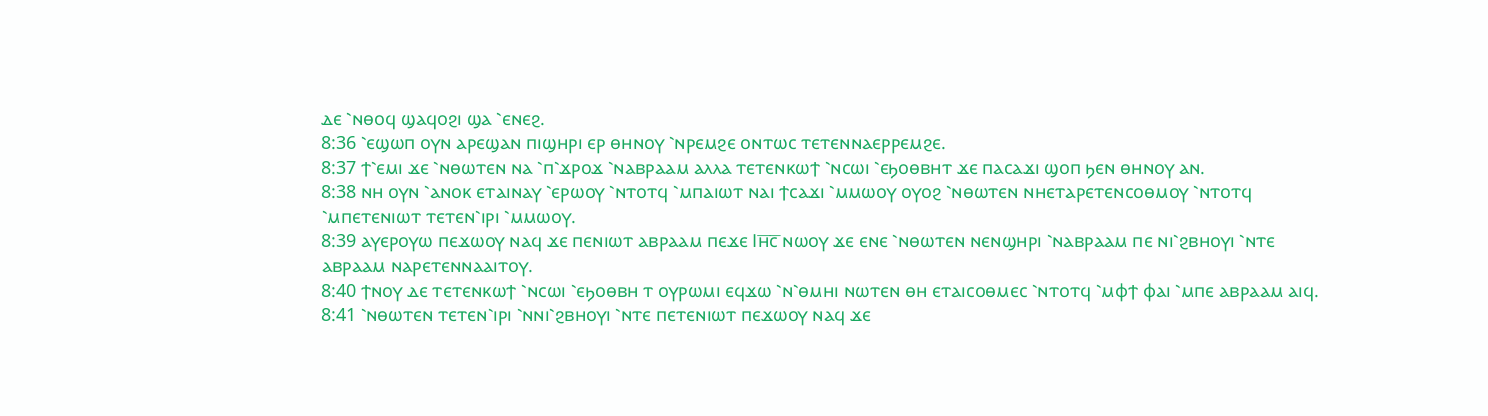ⲇⲉ ⳿ⲛⲑⲟϥ ϣⲁϥⲟϩⲓ ϣⲁ ⳿ⲉⲛⲉϩ.
8:36 ⳿ⲉϣⲱⲡ ⲟⲩⲛ ⲁⲣⲉϣⲁⲛ ⲡⲓϣⲏⲣⲓ ⲉⲣ ⲑⲏⲛⲟⲩ ⳿ⲛⲣⲉⲙϩⲉ ⲟⲛⲧⲱⲥ ⲧⲉⲧⲉⲛⲛⲁⲉⲣⲣⲉⲙϩⲉ.
8:37 ϯ⳿ⲉⲙⲓ ϫⲉ ⳿ⲛⲑⲱⲧⲉⲛ ⲛⲁ ⳿ⲡ⳿ϫⲣⲟϫ ⳿ⲛⲁⲃⲣⲁⲁⲙ ⲁⲗⲗⲁ ⲧⲉⲧⲉⲛⲕⲱϯ ⳿ⲛⲥⲱⲓ ⳿ⲉϧⲟⲑⲃⲏⲧ ϫⲉ ⲡⲁⲥⲁϫⲓ ϣⲟⲡ ϧⲉⲛ ⲑⲏⲛⲟⲩ ⲁⲛ.
8:38 ⲛⲏ ⲟⲩⲛ ⳿ⲁⲛⲟⲕ ⲉⲧⲁⲓⲛⲁⲩ ⳿ⲉⲣⲱⲟⲩ ⳿ⲛⲧⲟⲧϥ ⳿ⲙⲡⲁⲓⲱⲧ ⲛⲁⲓ ϯⲥⲁϫⲓ ⳿ⲙⲙⲱⲟⲩ ⲟⲩⲟϩ ⳿ⲛⲑⲱⲧⲉⲛ ⲛⲏⲉⲧⲁⲣⲉⲧⲉⲛⲥⲟⲑⲙⲟⲩ ⳿ⲛⲧⲟⲧϥ ⳿ⲙⲡⲉⲧⲉⲛⲓⲱⲧ ⲧⲉⲧⲉⲛ⳿ⲓⲣⲓ ⳿ⲙⲙⲱⲟⲩ.
8:39 ⲁⲩⲉⲣⲟⲩⲱ ⲡⲉϫⲱⲟⲩ ⲛⲁϥ ϫⲉ ⲡⲉⲛⲓⲱⲧ ⲁⲃⲣⲁⲁⲙ ⲡⲉϫⲉ Ⲓⲏ̅ⲥ̅ ⲛⲱⲟⲩ ϫⲉ ⲉⲛⲉ ⳿ⲛⲑⲱⲧⲉⲛ ⲛⲉⲛϣⲏⲣⲓ ⳿ⲛⲁⲃⲣⲁⲁⲙ ⲡⲉ ⲛⲓ⳿ϩⲃⲏⲟⲩⲓ ⳿ⲛⲧⲉ ⲁⲃⲣⲁⲁⲙ ⲛⲁⲣⲉⲧⲉⲛⲛⲁⲁⲓⲧⲟⲩ.
8:40 ϯⲛⲟⲩ ⲇⲉ ⲧⲉⲧⲉⲛⲕⲱϯ ⳿ⲛⲥⲱⲓ ⳿ⲉϧⲟⲑⲃⲏ ⲧ ⲟⲩⲣⲱⲙⲓ ⲉϥϫⲱ ⳿ⲛ⳿ⲑⲙⲏⲓ ⲛⲱⲧⲉⲛ ⲑⲏ ⲉⲧⲁⲓⲥⲟⲑⲙⲉⲥ ⳿ⲛⲧⲟⲧϥ ⳿ⲙⲫϯ ⲫⲁⲓ ⳿ⲙⲡⲉ ⲁⲃⲣⲁⲁⲙ ⲁⲓϥ.
8:41 ⳿ⲛⲑⲱⲧⲉⲛ ⲧⲉⲧⲉⲛ⳿ⲓⲣⲓ ⳿ⲛⲛⲓ⳿ϩⲃⲏⲟⲩⲓ ⳿ⲛⲧⲉ ⲡⲉⲧⲉⲛⲓⲱⲧ ⲡⲉϫⲱⲟⲩ ⲛⲁϥ ϫⲉ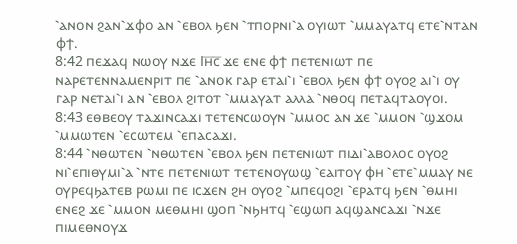⳿ⲁⲛⲟⲛ ϩⲁⲛ⳿ϫⲫⲟ ⲁⲛ ⳿ⲉⲃⲟⲗ ϧⲉⲛ ⳿ⲧⲡⲟⲣⲛⲓ⳿ⲁ ⲟⲩⲓⲱⲧ ⳿ⲙⲙⲁⲩⲁⲧϥ ⲉⲧⲉ⳿ⲛⲧⲁⲛ ⲫϯ.
8:42 ⲡⲉϫⲁϥ ⲛⲱⲟⲩ ⲛϫⲉ Ⲓⲏ̅ⲥ̅ ϫⲉ ⲉⲛⲉ ⲫϯ ⲡⲉⲧⲉⲛⲓⲱⲧ ⲡⲉ ⲛⲁⲣⲉⲧⲉⲛⲛⲁⲙⲉⲛⲣⲓⲧ ⲡⲉ ⳿ⲁⲛⲟⲕ ⲅⲁⲣ ⲉⲧⲁⲓ⳿ⲓ ⳿ⲉⲃⲟⲗ ϧⲉⲛ ⲫϯ ⲟⲩⲟϩ ⲁⲓ⳿ⲓ ⲟⲩ ⲅⲁⲣ ⲛⲉⲧⲁⲓ⳿ⲓ ⲁⲛ ⳿ⲉⲃⲟⲗ ϩⲓⲧⲟⲧ ⳿ⲙⲙⲁⲩⲁⲧ ⲁⲗⲗⲁ ⳿ⲛⲑⲟϥ ⲡⲉⲧⲁϥⲧⲁⲟⲩⲟⲓ.
8:43 ⲉⲑⲃⲉⲟⲩ ⲧⲁϫⲓⲛⲥⲁϫⲓ ⲧⲉⲧⲉⲛⲥⲱⲟⲩⲛ ⳿ⲙⲙⲟⲥ ⲁⲛ ϫⲉ ⳿ⲙⲙⲟⲛ ⳿ϣϫⲟⲙ ⳿ⲙⲙⲱⲧⲉⲛ ⳿ⲉⲥⲱⲧⲉⲙ ⳿ⲉⲡⲁⲥⲁϫⲓ.
8:44 ⳿ⲛⲑⲱⲧⲉⲛ ⳿ⲛⲑⲱⲧⲉⲛ ⳿ⲉⲃⲟⲗ ϧⲉⲛ ⲡⲉⲧⲉⲛⲓⲱⲧ ⲡⲓⲇⲓ⳿ⲁⲃⲟⲗⲟⲥ ⲟⲩⲟϩ ⲛⲓ⳿ⲉⲡⲓⲑⲩⲙⲓ⳿ⲁ ⳿ⲛⲧⲉ ⲡⲉⲧⲉⲛⲓⲱⲧ ⲧⲉⲧⲉⲛⲟⲩⲱϣ ⳿ⲉⲁⲓⲧⲟⲩ ⲫⲏ ⳿ⲉⲧⲉ⳿ⲙⲙⲁⲩ ⲛⲉ ⲟⲩⲣⲉϥϧⲁⲧⲉⲃ ⲣⲱⲙⲓ ⲡⲉ ⲓⲥϫⲉⲛ ϩⲏ ⲟⲩⲟϩ ⳿ⲙⲡⲉϥⲟϩⲓ ⳿ⲉⲣⲁⲧϥ ϧⲉⲛ ⳿ⲑⲙⲏⲓ ⲉⲛⲉϩ ϫⲉ ⳿ⲙⲙⲟⲛ ⲙⲉⲑⲙⲏⲓ ϣⲟⲡ ⳿ⲛϧⲏⲧϥ ⳿ⲉϣⲱⲡ ⲁϥϣⲁⲛⲥⲁϫⲓ ⳿ⲛϫⲉ ⲡⲓⲙⲉⲑⲛⲟⲩϫ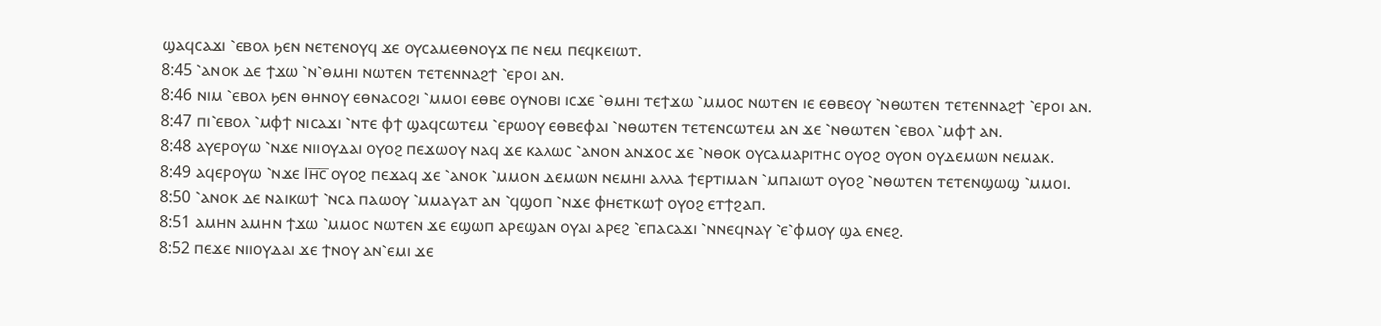ϣⲁϥⲥⲁϫⲓ ⳿ⲉⲃⲟⲗ ϧⲉⲛ ⲛⲉⲧⲉⲛⲟⲩϥ ϫⲉ ⲟⲩⲥⲁⲙⲉⲑⲛⲟⲩϫ ⲡⲉ ⲛⲉⲙ ⲡⲉϥⲕⲉⲓⲱⲧ.
8:45 ⳿ⲁⲛⲟⲕ ⲇⲉ ϯϫⲱ ⳿ⲛ⳿ⲑⲙⲏⲓ ⲛⲱⲧⲉⲛ ⲧⲉⲧⲉⲛⲛⲁϩϯ ⳿ⲉⲣⲟⲓ ⲁⲛ.
8:46 ⲛⲓⲙ ⳿ⲉⲃⲟⲗ ϧⲉⲛ ⲑⲏⲛⲟⲩ ⲉⲑⲛⲁⲥⲟϩⲓ ⳿ⲙⲙⲟⲓ ⲉⲑⲃⲉ ⲟⲩⲛⲟⲃⲓ ⲓⲥϫⲉ ⳿ⲑⲙⲏⲓ ⲧⲉϯϫⲱ ⳿ⲙⲙⲟⲥ ⲛⲱⲧⲉⲛ ⲓⲉ ⲉⲑⲃⲉⲟⲩ ⳿ⲛⲑⲱⲧⲉⲛ ⲧⲉⲧⲉⲛⲛⲁϩϯ ⳿ⲉⲣⲟⲓ ⲁⲛ.
8:47 ⲡⲓ⳿ⲉⲃⲟⲗ ⳿ⲙⲫϯ ⲛⲓⲥⲁϫⲓ ⳿ⲛⲧⲉ ⲫϯ ϣⲁϥⲥⲱⲧⲉⲙ ⳿ⲉⲣⲱⲟⲩ ⲉⲑⲃⲉⲫⲁⲓ ⳿ⲛⲑⲱⲧⲉⲛ ⲧⲉⲧⲉⲛⲥⲱⲧⲉⲙ ⲁⲛ ϫⲉ ⳿ⲛⲑⲱⲧⲉⲛ ⳿ⲉⲃⲟⲗ ⳿ⲙⲫϯ ⲁⲛ.
8:48 ⲁⲩⲉⲣⲟⲩⲱ ⳿ⲛϫⲉ ⲛⲓⲓⲟⲩⲇⲁⲓ ⲟⲩⲟϩ ⲡⲉϫⲱⲟⲩ ⲛⲁϥ ϫⲉ ⲕⲁⲗⲱⲥ ⳿ⲁⲛⲟⲛ ⲁⲛϫⲟⲥ ϫⲉ ⳿ⲛⲑⲟⲕ ⲟⲩⲥⲁⲙⲁⲣⲓⲧⲏⲥ ⲟⲩⲟϩ ⲟⲩⲟⲛ ⲟⲩⲇⲉⲙⲱⲛ ⲛⲉⲙⲁⲕ.
8:49 ⲁϥⲉⲣⲟⲩⲱ ⳿ⲛϫⲉ Ⲓⲏ̅ⲥ̅ ⲟⲩⲟϩ ⲡⲉϫⲁϥ ϫⲉ ⳿ⲁⲛⲟⲕ ⳿ⲙⲙⲟⲛ ⲇⲉⲙⲱⲛ ⲛⲉⲙⲏⲓ ⲁⲗⲗⲁ ϯⲉⲣⲧⲓⲙⲁⲛ ⳿ⲙⲡⲁⲓⲱⲧ ⲟⲩⲟϩ ⳿ⲛⲑⲱⲧⲉⲛ ⲧⲉⲧⲉⲛϣⲱϣ ⳿ⲙⲙⲟⲓ.
8:50 ⳿ⲁⲛⲟⲕ ⲇⲉ ⲛⲁⲓⲕⲱϯ ⳿ⲛⲥⲁ ⲡⲁⲱⲟⲩ ⳿ⲙⲙⲁⲩⲁⲧ ⲁⲛ ⳿ϥϣⲟⲡ ⳿ⲛϫⲉ ⲫⲏⲉⲧⲕⲱϯ ⲟⲩⲟϩ ⲉⲧϯϩⲁⲡ.
8:51 ⲁⲙⲏⲛ ⲁⲙⲏⲛ ϯϫⲱ ⳿ⲙⲙⲟⲥ ⲛⲱⲧⲉⲛ ϫⲉ ⲉϣⲱⲡ ⲁⲣⲉϣⲁⲛ ⲟⲩⲁⲓ ⲁⲣⲉϩ ⳿ⲉⲡⲁⲥⲁϫⲓ ⳿ⲛⲛⲉϥⲛⲁⲩ ⳿ⲉ⳿ⲫⲙⲟⲩ ϣⲁ ⲉⲛⲉϩ.
8:52 ⲡⲉϫⲉ ⲛⲓⲓⲟⲩⲇⲁⲓ ϫⲉ ϯⲛⲟⲩ ⲁⲛ⳿ⲉⲙⲓ ϫⲉ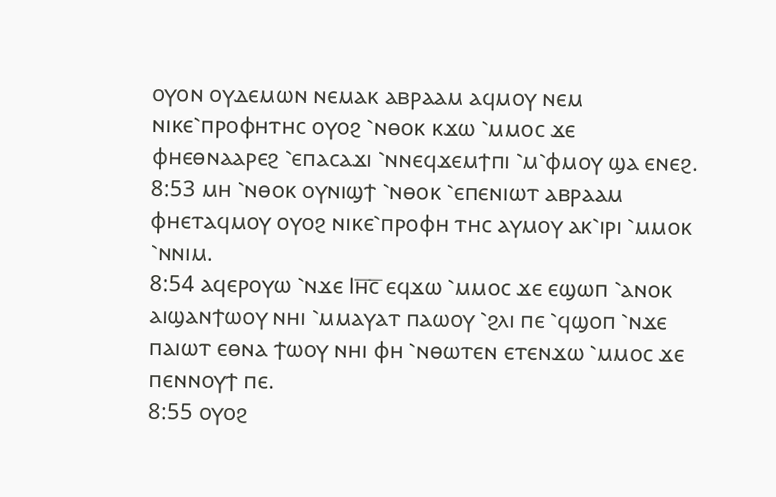ⲟⲩⲟⲛ ⲟⲩⲇⲉⲙⲱⲛ ⲛⲉⲙⲁⲕ ⲁⲃⲣⲁⲁⲙ ⲁϥⲙⲟⲩ ⲛⲉⲙ ⲛⲓⲕⲉ⳿ⲡⲣⲟⲫⲏⲧⲏⲥ ⲟⲩⲟϩ ⳿ⲛⲑⲟⲕ ⲕϫⲱ ⳿ⲙⲙⲟⲥ ϫⲉ ⲫⲏⲉⲑⲛⲁⲁⲣⲉϩ ⳿ⲉⲡⲁⲥⲁϫⲓ ⳿ⲛⲛⲉϥϫⲉⲙϯⲡⲓ ⳿ⲙ⳿ⲫⲙⲟⲩ ϣⲁ ⲉⲛⲉϩ.
8:53 ⲙⲏ ⳿ⲛⲑⲟⲕ ⲟⲩⲛⲓϣϯ ⳿ⲛⲑⲟⲕ ⳿ⲉⲡⲉⲛⲓⲱⲧ ⲁⲃⲣⲁⲁⲙ ⲫⲏⲉⲧⲁϥⲙⲟⲩ ⲟⲩⲟϩ ⲛⲓⲕⲉ⳿ⲡⲣⲟⲫⲏ ⲧⲏⲥ ⲁⲩⲙⲟⲩ ⲁⲕ⳿ⲓⲣⲓ ⳿ⲙⲙⲟⲕ ⳿ⲛⲛⲓⲙ.
8:54 ⲁϥⲉⲣⲟⲩⲱ ⳿ⲛϫⲉ Ⲓⲏ̅ⲥ̅ ⲉϥϫⲱ ⳿ⲙⲙⲟⲥ ϫⲉ ⲉϣⲱⲡ ⳿ⲁⲛⲟⲕ ⲁⲓϣⲁⲛϯⲱⲟⲩ ⲛⲏⲓ ⳿ⲙⲙⲁⲩⲁⲧ ⲡⲁⲱⲟⲩ ⳿ϩⲗⲓ ⲡⲉ ⳿ϥϣⲟⲡ ⳿ⲛϫⲉ ⲡⲁⲓⲱⲧ ⲉⲑⲛⲁ ϯⲱⲟⲩ ⲛⲏⲓ ⲫⲏ ⳿ⲛⲑⲱⲧⲉⲛ ⲉⲧⲉⲛϫⲱ ⳿ⲙⲙⲟⲥ ϫⲉ ⲡⲉⲛⲛⲟⲩϯ ⲡⲉ.
8:55 ⲟⲩⲟϩ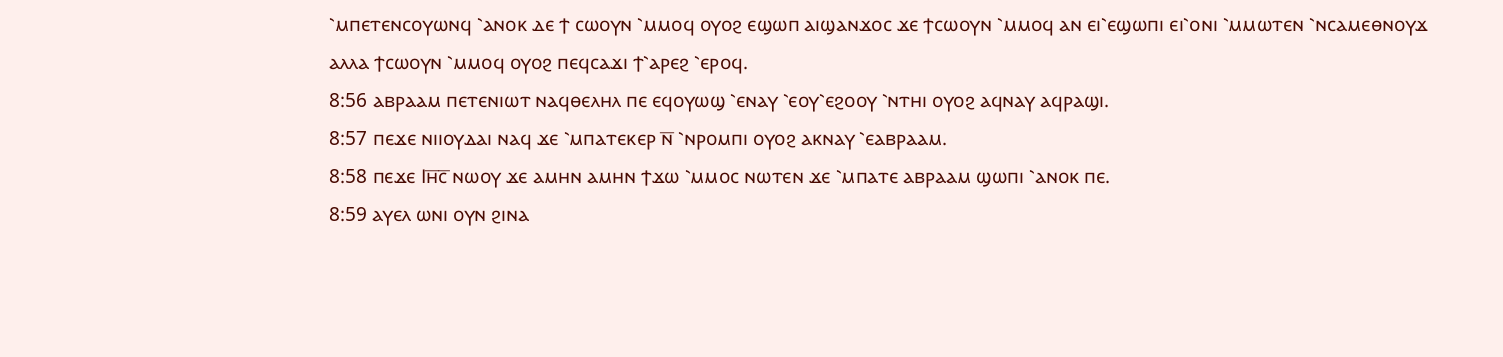⳿ⲙⲡⲉⲧⲉⲛⲥⲟⲩⲱⲛϥ ⳿ⲁⲛⲟⲕ ⲇⲉ ϯ ⲥⲱⲟⲩⲛ ⳿ⲙⲙⲟϥ ⲟⲩⲟϩ ⲉϣⲱⲡ ⲁⲓϣⲁⲛϫⲟⲥ ϫⲉ ϯⲥⲱⲟⲩⲛ ⳿ⲙⲙⲟϥ ⲁⲛ ⲉⲓ⳿ⲉϣⲱⲡⲓ ⲉⲓ⳿ⲟⲛⲓ ⳿ⲙⲙⲱⲧⲉⲛ ⳿ⲛⲥⲁⲙⲉⲑⲛⲟⲩϫ ⲁⲗⲗⲁ ϯⲥⲱⲟⲩⲛ ⳿ⲙⲙⲟϥ ⲟⲩⲟϩ ⲡⲉϥⲥⲁϫⲓ ϯ⳿ⲁⲣⲉϩ ⳿ⲉⲣⲟϥ.
8:56 ⲁⲃⲣⲁⲁⲙ ⲡⲉⲧⲉⲛⲓⲱⲧ ⲛⲁϥⲑⲉⲗⲏⲗ ⲡⲉ ⲉϥⲟⲩⲱϣ ⳿ⲉⲛⲁⲩ ⳿ⲉⲟⲩ⳿ⲉϩⲟⲟⲩ ⳿ⲛⲧⲏⲓ ⲟⲩⲟϩ ⲁϥⲛⲁⲩ ⲁϥⲣⲁϣⲓ.
8:57 ⲡⲉϫⲉ ⲛⲓⲓⲟⲩⲇⲁⲓ ⲛⲁϥ ϫⲉ ⳿ⲙⲡⲁⲧⲉⲕⲉⲣ ⲛ̅ ⳿ⲛⲣⲟⲙⲡⲓ ⲟⲩⲟϩ ⲁⲕⲛⲁⲩ ⳿ⲉⲁⲃⲣⲁⲁⲙ.
8:58 ⲡⲉϫⲉ Ⲓⲏ̅ⲥ̅ ⲛⲱⲟⲩ ϫⲉ ⲁⲙⲏⲛ ⲁⲙⲏⲛ ϯϫⲱ ⳿ⲙⲙⲟⲥ ⲛⲱⲧⲉⲛ ϫⲉ ⳿ⲙⲡⲁⲧⲉ ⲁⲃⲣⲁⲁⲙ ϣⲱⲡⲓ ⳿ⲁⲛⲟⲕ ⲡⲉ.
8:59 ⲁⲩⲉⲗ ⲱⲛⲓ ⲟⲩⲛ ϩⲓⲛⲁ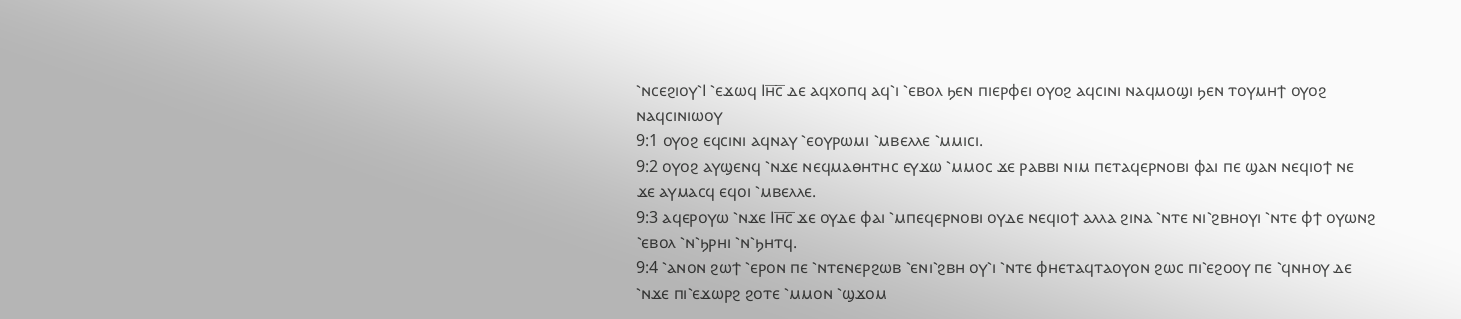⳿ⲛⲥⲉϩⲓⲟⲩ⳿Ⲓ ⳿ⲉϫⲱϥ Ⲓⲏ̅ⲥ̅ ⲇⲉ ⲁϥⲭⲟⲡϥ ⲁϥ⳿ⲓ ⳿ⲉⲃⲟⲗ ϧⲉⲛ ⲡⲓⲉⲣⲫⲉⲓ ⲟⲩⲟϩ ⲁϥⲥⲓⲛⲓ ⲛⲁϥⲙⲟϣⲓ ϧⲉⲛ ⲧⲟⲩⲙⲏϯ ⲟⲩⲟϩ ⲛⲁϥⲥⲓⲛⲓⲱⲟⲩ
9:1 ⲟⲩⲟϩ ⲉϥⲥⲓⲛⲓ ⲁϥⲛⲁⲩ ⳿ⲉⲟⲩⲣⲱⲙⲓ ⳿ⲙⲃⲉⲗⲗⲉ ⳿ⲙⲙⲓⲥⲓ.
9:2 ⲟⲩⲟϩ ⲁⲩϣⲉⲛϥ ⳿ⲛϫⲉ ⲛⲉϥⲙⲁⲑⲏⲧⲏⲥ ⲉⲩϫⲱ ⳿ⲙⲙⲟⲥ ϫⲉ ⲣⲁⲃⲃⲓ ⲛⲓⲙ ⲡⲉⲧⲁϥⲉⲣⲛⲟⲃⲓ ⲫⲁⲓ ⲡⲉ ϣⲁⲛ ⲛⲉϥⲓⲟϯ ⲛⲉ ϫⲉ ⲁⲩⲙⲁⲥϥ ⲉϥⲟⲓ ⳿ⲙⲃⲉⲗⲗⲉ.
9:3 ⲁϥⲉⲣⲟⲩⲱ ⳿ⲛϫⲉ Ⲓⲏ̅ⲥ̅ ϫⲉ ⲟⲩⲇⲉ ⲫⲁⲓ ⳿ⲙⲡⲉϥⲉⲣⲛⲟⲃⲓ ⲟⲩⲇⲉ ⲛⲉϥⲓⲟϯ ⲁⲗⲗⲁ ϩⲓⲛⲁ ⳿ⲛⲧⲉ ⲛⲓ⳿ϩⲃⲏⲟⲩⲓ ⳿ⲛⲧⲉ ⲫϯ ⲟⲩⲱⲛϩ ⳿ⲉⲃⲟⲗ ⳿ⲛ⳿ϧⲣⲏⲓ ⳿ⲛ⳿ϧⲏⲧϥ.
9:4 ⳿ⲁⲛⲟⲛ ϩⲱϯ ⳿ⲉⲣⲟⲛ ⲡⲉ ⳿ⲛⲧⲉⲛⲉⲣϩⲱⲃ ⳿ⲉⲛⲓ⳿ϩⲃⲏ ⲟⲩ⳿ⲓ ⳿ⲛⲧⲉ ⲫⲏⲉⲧⲁϥⲧⲁⲟⲩⲟⲛ ϩⲱⲥ ⲡⲓ⳿ⲉϩⲟⲟⲩ ⲡⲉ ⳿ϥⲛⲏⲟⲩ ⲇⲉ ⳿ⲛϫⲉ ⲡⲓ⳿ⲉϫⲱⲣϩ ϩⲟⲧⲉ ⳿ⲙⲙⲟⲛ ⳿ϣϫⲟⲙ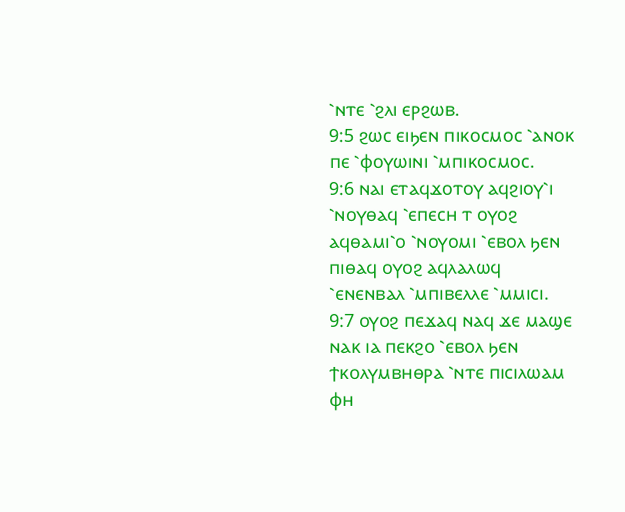⳿ⲛⲧⲉ ⳿ϩⲗⲓ ⲉⲣϩⲱⲃ.
9:5 ϩⲱⲥ ⲉⲓϧⲉⲛ ⲡⲓⲕⲟⲥⲙⲟⲥ ⳿ⲁⲛⲟⲕ ⲡⲉ ⳿ⲫⲟⲩⲱⲓⲛⲓ ⳿ⲙⲡⲓⲕⲟⲥⲙⲟⲥ.
9:6 ⲛⲁⲓ ⲉⲧⲁϥϫⲟⲧⲟⲩ ⲁϥϩⲓⲟⲩ⳿ⲓ ⳿ⲛⲟⲩⲑⲁϥ ⳿ⲉⲡⲉⲥⲏ ⲧ ⲟⲩⲟϩ ⲁϥⲑⲁⲙⲓ⳿ⲟ ⳿ⲛⲟⲩⲟⲙⲓ ⳿ⲉⲃⲟⲗ ϧⲉⲛ ⲡⲓⲑⲁϥ ⲟⲩⲟϩ ⲁϥⲗⲁⲗⲱϥ ⳿ⲉⲛⲉⲛⲃⲁⲗ ⳿ⲙⲡⲓⲃⲉⲗⲗⲉ ⳿ⲙⲙⲓⲥⲓ.
9:7 ⲟⲩⲟϩ ⲡⲉϫⲁϥ ⲛⲁϥ ϫⲉ ⲙⲁϣⲉ ⲛⲁⲕ ⲓⲁ ⲡⲉⲕϩⲟ ⳿ⲉⲃⲟⲗ ϧⲉⲛ ϯⲕⲟⲗⲩⲙⲃⲏⲑⲣⲁ ⳿ⲛⲧⲉ ⲡⲓⲥⲓⲗⲱⲁⲙ ⲫⲏ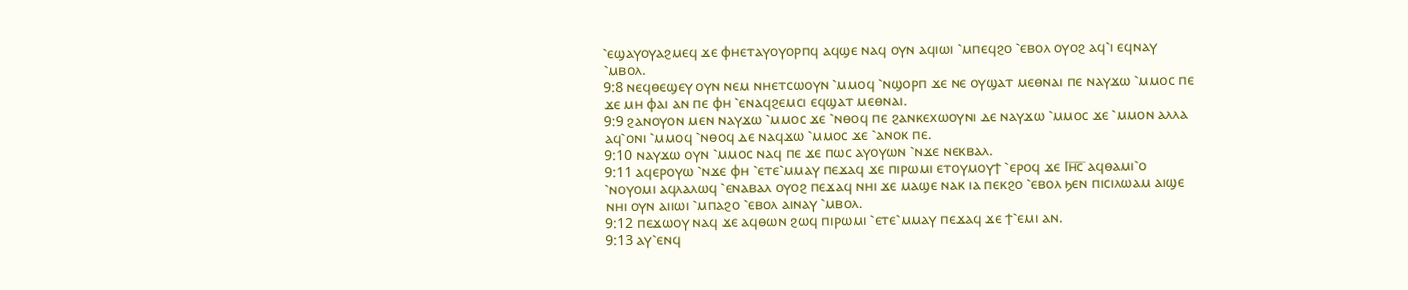⳿ⲉϣⲁⲩⲟⲩⲁϩⲙⲉϥ ϫⲉ ⲫⲏⲉⲧⲁⲩⲟⲩⲟⲣⲡϥ ⲁϥϣⲉ ⲛⲁϥ ⲟⲩⲛ ⲁϥⲓⲱⲓ ⳿ⲙⲡⲉϥϩⲟ ⳿ⲉⲃⲟⲗ ⲟⲩⲟϩ ⲁϥ⳿ⲓ ⲉϥⲛⲁⲩ ⳿ⲙⲃⲟⲗ.
9:8 ⲛⲉϥⲑⲉϣⲉⲩ ⲟⲩⲛ ⲛⲉⲙ ⲛⲏⲉⲧⲥⲱⲟⲩⲛ ⳿ⲙⲙⲟϥ ⳿ⲛϣⲟⲣⲡ ϫⲉ ⲛⲉ ⲟⲩϣⲁⲧ ⲙⲉⲑⲛⲁⲓ ⲡⲉ ⲛⲁⲩϫⲱ ⳿ⲙⲙⲟⲥ ⲡⲉ ϫⲉ ⲙⲏ ⲫⲁⲓ ⲁⲛ ⲡⲉ ⲫⲏ ⳿ⲉⲛⲁϥϩⲉⲙⲥⲓ ⲉϥϣⲁⲧ ⲙⲉⲑⲛⲁⲓ.
9:9 ϩⲁⲛⲟⲩⲟⲛ ⲙⲉⲛ ⲛⲁⲩϫⲱ ⳿ⲙⲙⲟⲥ ϫⲉ ⳿ⲛⲑⲟϥ ⲡⲉ ϩⲁⲛⲕⲉⲭⲱⲟⲩⲛⲓ ⲇⲉ ⲛⲁⲩϫⲱ ⳿ⲙⲙⲟⲥ ϫⲉ ⳿ⲙⲙⲟⲛ ⲁⲗⲗⲁ ⲁϥ⳿ⲟⲛⲓ ⳿ⲙⲙⲟϥ ⳿ⲛⲑⲟϥ ⲇⲉ ⲛⲁϥϫⲱ ⳿ⲙⲙⲟⲥ ϫⲉ ⳿ⲁⲛⲟⲕ ⲡⲉ.
9:10 ⲛⲁⲩϫⲱ ⲟⲩⲛ ⳿ⲙⲙⲟⲥ ⲛⲁϥ ⲡⲉ ϫⲉ ⲡⲱⲥ ⲁⲩⲟⲩⲱⲛ ⳿ⲛϫⲉ ⲛⲉⲕⲃⲁⲗ.
9:11 ⲁϥⲉⲣⲟⲩⲱ ⳿ⲛϫⲉ ⲫⲏ ⳿ⲉⲧⲉ⳿ⲙⲙⲁⲩ ⲡⲉϫⲁϥ ϫⲉ ⲡⲓⲣⲱⲙⲓ ⲉⲧⲟⲩⲙⲟⲩϯ ⳿ⲉⲣⲟϥ ϫⲉ Ⲓⲏ̅ⲥ̅ ⲁϥⲑⲁⲙⲓ⳿ⲟ ⳿ⲛⲟⲩⲟⲙⲓ ⲁϥⲗⲁⲗⲱϥ ⳿ⲉⲛⲁⲃⲁⲗ ⲟⲩⲟϩ ⲡⲉϫⲁϥ ⲛⲏⲓ ϫⲉ ⲙⲁϣⲉ ⲛⲁⲕ ⲓⲁ ⲡⲉⲕϩⲟ ⳿ⲉⲃⲟⲗ ϧⲉⲛ ⲡⲓⲥⲓⲗⲱⲁⲙ ⲁⲓϣⲉ ⲛⲏⲓ ⲟⲩⲛ ⲁⲓⲓⲱⲓ ⳿ⲙⲡⲁϩⲟ ⳿ⲉⲃⲟⲗ ⲁⲓⲛⲁⲩ ⳿ⲙⲃⲟⲗ.
9:12 ⲡⲉϫⲱⲟⲩ ⲛⲁϥ ϫⲉ ⲁϥⲑⲱⲛ ϩⲱϥ ⲡⲓⲣⲱⲙⲓ ⳿ⲉⲧⲉ⳿ⲙⲙⲁⲩ ⲡⲉϫⲁϥ ϫⲉ ϯ⳿ⲉⲙⲓ ⲁⲛ.
9:13 ⲁⲩ⳿ⲉⲛϥ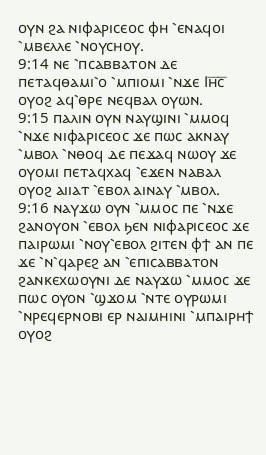ⲟⲩⲛ ϩⲁ ⲛⲓⲫⲁⲣⲓⲥⲉⲟⲥ ⲫⲏ ⳿ⲉⲛⲁϥⲟⲓ ⳿ⲙⲃⲉⲗⲗⲉ ⳿ⲛⲟⲩⲥⲏⲟⲩ.
9:14 ⲛⲉ ⳿ⲡⲥⲁⲃⲃⲁⲧⲟⲛ ⲇⲉ ⲡⲉⲧⲁϥⲑⲁⲙⲓ⳿ⲟ ⳿ⲙⲡⲓⲟⲙⲓ ⳿ⲛϫⲉ Ⲓⲏ̅ⲥ̅ ⲟⲩⲟϩ ⲁϥ⳿ⲑⲣⲉ ⲛⲉϥⲃⲁⲗ ⲟⲩⲱⲛ.
9:15 ⲡⲁⲗⲓⲛ ⲟⲩⲛ ⲛⲁⲩϣⲓⲛⲓ ⳿ⲙⲙⲟϥ ⳿ⲛϫⲉ ⲛⲓⲫⲁⲣⲓⲥⲉⲟⲥ ϫⲉ ⲡⲱⲥ ⲁⲕⲛⲁⲩ ⳿ⲙⲃⲟⲗ ⳿ⲛⲑⲟϥ ⲇⲉ ⲡⲉϫⲁϥ ⲛⲱⲟⲩ ϫⲉ ⲟⲩⲟⲙⲓ ⲡⲉⲧⲁϥⲭⲁϥ ⳿ⲉϫⲉⲛ ⲛⲁⲃⲁⲗ ⲟⲩⲟϩ ⲁⲓⲓⲁⲧ ⳿ⲉⲃⲟⲗ ⲁⲓⲛⲁⲩ ⳿ⲙⲃⲟⲗ.
9:16 ⲛⲁⲩϫⲱ ⲟⲩⲛ ⳿ⲙⲙⲟⲥ ⲡⲉ ⳿ⲛϫⲉ ϩⲁⲛⲟⲩⲟⲛ ⳿ⲉⲃⲟⲗ ϧⲉⲛ ⲛⲓⲫⲁⲣⲓⲥⲉⲟⲥ ϫⲉ ⲡⲁⲓⲣⲱⲙⲓ ⳿ⲛⲟⲩ⳿ⲉⲃⲟⲗ ϩⲓⲧⲉⲛ ⲫϯ ⲁⲛ ⲡⲉ ϫⲉ ⳿ⲛ⳿ϥⲁⲣⲉϩ ⲁⲛ ⳿ⲉⲡⲓⲥⲁⲃⲃⲁⲧⲟⲛ ϩⲁⲛⲕⲉⲭⲱⲟⲩⲛⲓ ⲇⲉ ⲛⲁⲩϫⲱ ⳿ⲙⲙⲟⲥ ϫⲉ ⲡⲱⲥ ⲟⲩⲟⲛ ⳿ϣϫⲟⲙ ⳿ⲛⲧⲉ ⲟⲩⲣⲱⲙⲓ ⳿ⲛⲣⲉϥⲉⲣⲛⲟⲃⲓ ⲉⲣ ⲛⲁⲓⲙⲏⲓⲛⲓ ⳿ⲙⲡⲁⲓⲣⲏϯ ⲟⲩⲟϩ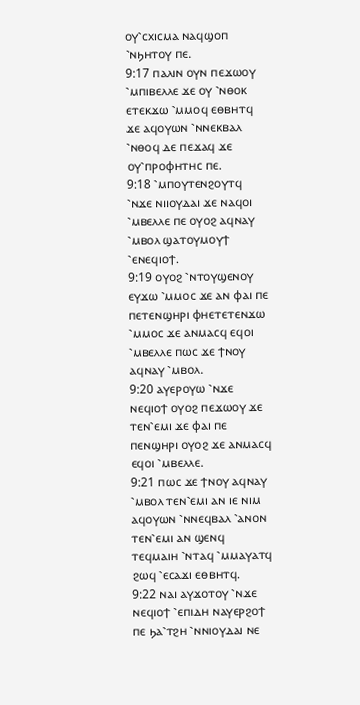ⲟⲩ⳿ⲥⲭⲓⲥⲙⲁ ⲛⲁϥϣⲟⲡ ⳿ⲛϧⲏⲧⲟⲩ ⲡⲉ.
9:17 ⲡⲁⲗⲓⲛ ⲟⲩⲛ ⲡⲉϫⲱⲟⲩ ⳿ⲙⲡⲓⲃⲉⲗⲗⲉ ϫⲉ ⲟⲩ ⳿ⲛⲑⲟⲕ ⲉⲧⲉⲕϫⲱ ⳿ⲙⲙⲟϥ ⲉⲑⲃⲏⲧϥ ϫⲉ ⲁϥⲟⲩⲱⲛ ⳿ⲛⲛⲉⲕⲃⲁⲗ ⳿ⲛⲑⲟϥ ⲇⲉ ⲡⲉϫⲁϥ ϫⲉ ⲟⲩ⳿ⲡⲣⲟⲫⲏⲧⲏⲥ ⲡⲉ.
9:18 ⳿ⲙⲡⲟⲩⲧⲉⲛϩⲟⲩⲧϥ ⳿ⲛϫⲉ ⲛⲓⲓⲟⲩⲇⲁⲓ ϫⲉ ⲛⲁϥⲟⲓ ⳿ⲙⲃⲉⲗⲗⲉ ⲡⲉ ⲟⲩⲟϩ ⲁϥⲛⲁⲩ ⳿ⲙⲃⲟⲗ ϣⲁⲧⲟⲩⲙⲟⲩϯ ⳿ⲉⲛⲉϥⲓⲟϯ.
9:19 ⲟⲩⲟϩ ⳿ⲛⲧⲟⲩϣⲉⲛⲟⲩ ⲉⲩϫⲱ ⳿ⲙⲙⲟⲥ ϫⲉ ⲁⲛ ⲫⲁⲓ ⲡⲉ ⲡⲉⲧⲉⲛϣⲏⲣⲓ ⲫⲏⲉⲧⲉⲧⲉⲛϫⲱ ⳿ⲙⲙⲟⲥ ϫⲉ ⲁⲛⲙⲁⲥϥ ⲉϥⲟⲓ ⳿ⲙⲃⲉⲗⲗⲉ ⲡⲱⲥ ϫⲉ ϯⲛⲟⲩ ⲁϥⲛⲁⲩ ⳿ⲙⲃⲟⲗ.
9:20 ⲁⲩⲉⲣⲟⲩⲱ ⳿ⲛϫⲉ ⲛⲉϥⲓⲟϯ ⲟⲩⲟϩ ⲡⲉϫⲱⲟⲩ ϫⲉ ⲧⲉⲛ⳿ⲉⲙⲓ ϫⲉ ⲫⲁⲓ ⲡⲉ ⲡⲉⲛϣⲏⲣⲓ ⲟⲩⲟϩ ϫⲉ ⲁⲛⲙⲁⲥϥ ⲉϥⲟⲓ ⳿ⲙⲃⲉⲗⲗⲉ.
9:21 ⲡⲱⲥ ϫⲉ ϯⲛⲟⲩ ⲁϥⲛⲁⲩ ⳿ⲙⲃⲟⲗ ⲧⲉⲛ⳿ⲉⲙⲓ ⲁⲛ ⲓⲉ ⲛⲓⲙ ⲁϥⲟⲩⲱⲛ ⳿ⲛⲛⲉϥⲃⲁⲗ ⳿ⲁⲛⲟⲛ ⲧⲉⲛ⳿ⲉⲙⲓ ⲁⲛ ϣⲉⲛϥ ⲧⲉϥⲙⲁⲓⲏ ⳿ⲛⲧⲁϥ ⳿ⲙⲙⲁⲩⲁⲧϥ ϩⲱϥ ⳿ⲉⲥⲁϫⲓ ⲉⲑⲃⲏⲧϥ.
9:22 ⲛⲁⲓ ⲁⲩϫⲟⲧⲟⲩ ⳿ⲛϫⲉ ⲛⲉϥⲓⲟϯ ⳿ⲉⲡⲓⲇⲏ ⲛⲁⲩⲉⲣϩⲟϯ ⲡⲉ ϧⲁ⳿ⲧϩⲏ ⳿ⲛⲛⲓⲟⲩⲇⲁⲓ ⲛⲉ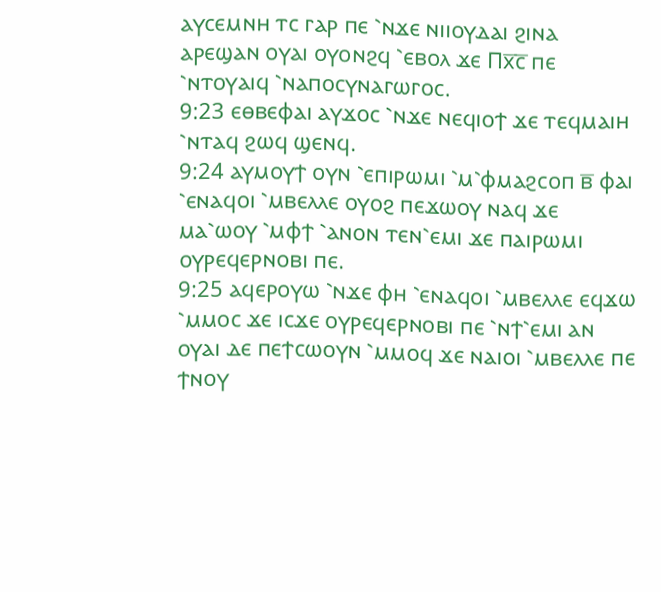ⲁⲩⲥⲉⲙⲛⲏ ⲧⲥ ⲅⲁⲣ ⲡⲉ ⳿ⲛϫⲉ ⲛⲓⲓⲟⲩⲇⲁⲓ ϩⲓⲛⲁ ⲁⲣⲉϣⲁⲛ ⲟⲩⲁⲓ ⲟⲩⲟⲛϩϥ ⳿ⲉⲃⲟⲗ ϫⲉ Ⲡⲭ̅ⲥ̅ ⲡⲉ ⳿ⲛⲧⲟⲩⲁⲓϥ ⳿ⲛⲁⲡⲟⲥⲩⲛⲁⲅⲱⲅⲟⲥ.
9:23 ⲉⲑⲃⲉⲫⲁⲓ ⲁⲩϫⲟⲥ ⳿ⲛϫⲉ ⲛⲉϥⲓⲟϯ ϫⲉ ⲧⲉϥⲙⲁⲓⲏ ⳿ⲛⲧⲁϥ ϩⲱϥ ϣⲉⲛϥ.
9:24 ⲁⲩⲙⲟⲩϯ ⲟⲩⲛ ⳿ⲉⲡⲓⲣⲱⲙⲓ ⳿ⲙ⳿ⲫⲙⲁϩⲥⲟⲡ ⲃ̅ ⲫⲁⲓ ⳿ⲉⲛⲁϥⲟⲓ ⳿ⲙⲃⲉⲗⲗⲉ ⲟⲩⲟϩ ⲡⲉϫⲱⲟⲩ ⲛⲁϥ ϫⲉ ⲙⲁ⳿ⲱⲟⲩ ⳿ⲙⲫϯ ⳿ⲁⲛⲟⲛ ⲧⲉⲛ⳿ⲉⲙⲓ ϫⲉ ⲡⲁⲓⲣⲱⲙⲓ ⲟⲩⲣⲉϥⲉⲣⲛⲟⲃⲓ ⲡⲉ.
9:25 ⲁϥⲉⲣⲟⲩⲱ ⳿ⲛϫⲉ ⲫⲏ ⳿ⲉⲛⲁϥⲟⲓ ⳿ⲙⲃⲉⲗⲗⲉ ⲉϥϫⲱ ⳿ⲙⲙⲟⲥ ϫⲉ ⲓⲥϫⲉ ⲟⲩⲣⲉϥⲉⲣⲛⲟⲃⲓ ⲡⲉ ⳿ⲛϯ⳿ⲉⲙⲓ ⲁⲛ ⲟⲩⲁⲓ ⲇⲉ ⲡⲉϯⲥⲱⲟⲩⲛ ⳿ⲙⲙⲟϥ ϫⲉ ⲛⲁⲓⲟⲓ ⳿ⲙⲃⲉⲗⲗⲉ ⲡⲉ ϯⲛⲟⲩ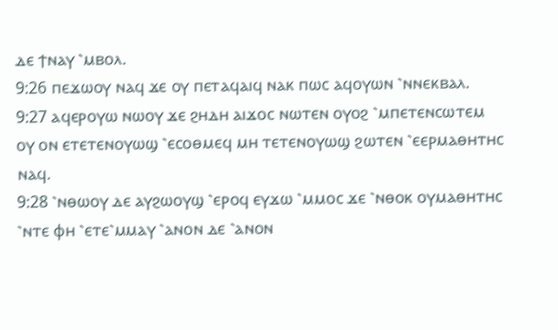ⲇⲉ ϯⲛⲁⲩ ⳿ⲙⲃⲟⲗ.
9:26 ⲡⲉϫⲱⲟⲩ ⲛⲁϥ ϫⲉ ⲟⲩ ⲡⲉⲧⲁϥⲁⲓϥ ⲛⲁⲕ ⲡⲱⲥ ⲁϥⲟⲩⲱⲛ ⳿ⲛⲛⲉⲕⲃⲁⲗ.
9:27 ⲁϥⲉⲣⲟⲩⲱ ⲛⲱⲟⲩ ϫⲉ ϩⲏⲇⲏ ⲁⲓϫⲟⲥ ⲛⲱⲧⲉⲛ ⲟⲩⲟϩ ⳿ⲙⲡⲉⲧⲉⲛⲥⲱⲧⲉⲙ ⲟⲩ ⲟⲛ ⲉⲧⲉⲧⲉⲛⲟⲩⲱϣ ⳿ⲉⲥⲟⲑⲙⲉϥ ⲙⲏ ⲧⲉⲧⲉⲛⲟⲩⲱϣ ϩⲱⲧⲉⲛ ⳿ⲉⲉⲣⲙⲁⲑⲏⲧⲏⲥ ⲛⲁϥ.
9:28 ⳿ⲛⲑⲱⲟⲩ ⲇⲉ ⲁⲩϩⲱⲟⲩϣ ⳿ⲉⲣⲟϥ ⲉⲩϫⲱ ⳿ⲙⲙⲟⲥ ϫⲉ ⳿ⲛⲑⲟⲕ ⲟⲩⲙⲁⲑⲏⲧⲏⲥ ⳿ⲛⲧⲉ ⲫⲏ ⳿ⲉⲧⲉ⳿ⲙⲙⲁⲩ ⳿ⲁⲛⲟⲛ ⲇⲉ ⳿ⲁⲛⲟⲛ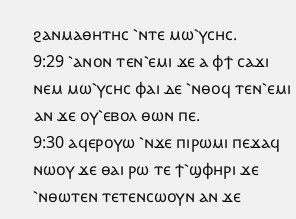ϩⲁⲛⲙⲁⲑⲏⲧⲏⲥ ⳿ⲛⲧⲉ ⲙⲱ⳿ⲩⲥⲏⲥ.
9:29 ⳿ⲁⲛⲟⲛ ⲧⲉⲛ⳿ⲉⲙⲓ ϫⲉ ⲁ ⲫϯ ⲥⲁϫⲓ ⲛⲉⲙ ⲙⲱ⳿ⲩⲥⲏⲥ ⲫⲁⲓ ⲇⲉ ⳿ⲛⲑⲟϥ ⲧⲉⲛ⳿ⲉⲙⲓ ⲁⲛ ϫⲉ ⲟⲩ⳿ⲉⲃⲟⲗ ⲑⲱⲛ ⲡⲉ.
9:30 ⲁϥⲉⲣⲟⲩⲱ ⳿ⲛϫⲉ ⲡⲓⲣⲱⲙⲓ ⲡⲉϫⲁϥ ⲛⲱⲟⲩ ϫⲉ ⲑⲁⲓ ⲣⲱ ⲧⲉ ϯ⳿ϣⲫⲏⲣⲓ ϫⲉ ⳿ⲛⲑⲱⲧⲉⲛ ⲧⲉⲧⲉⲛⲥⲱⲟⲩⲛ ⲁⲛ ϫⲉ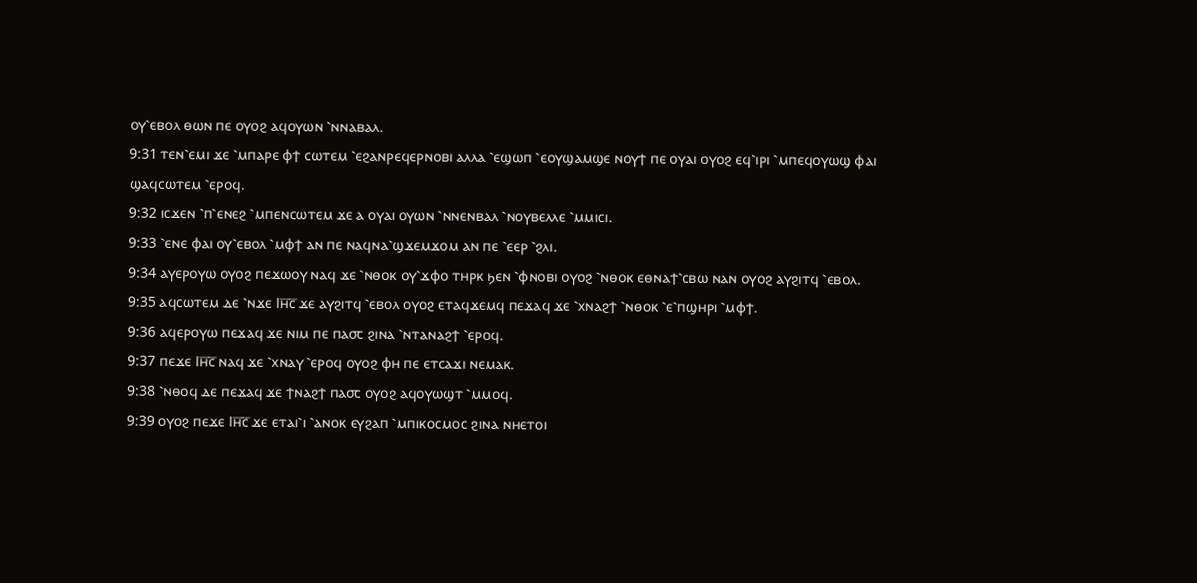ⲟⲩ⳿ⲉⲃⲟⲗ ⲑⲱⲛ ⲡⲉ ⲟⲩⲟϩ ⲁϥⲟⲩⲱⲛ ⳿ⲛⲛⲁⲃⲁⲗ.
9:31 ⲧⲉⲛ⳿ⲉⲙⲓ ϫⲉ ⳿ⲙⲡⲁⲣⲉ ⲫϯ ⲥⲱⲧⲉⲙ ⳿ⲉϩⲁⲛⲣⲉϥⲉⲣⲛⲟⲃⲓ ⲁⲗⲗⲁ ⳿ⲉϣⲱⲡ ⳿ⲉⲟⲩϣⲁⲙϣⲉ ⲛⲟⲩϯ ⲡⲉ ⲟⲩⲁⲓ ⲟⲩⲟϩ ⲉϥ⳿ⲓⲣⲓ ⳿ⲙⲡⲉϥⲟⲩⲱϣ ⲫⲁⲓ ϣⲁϥⲥⲱⲧⲉⲙ ⳿ⲉⲣⲟϥ.
9:32 ⲓⲥϫⲉⲛ ⳿ⲡ⳿ⲉⲛⲉϩ ⳿ⲙⲡⲉⲛⲥⲱⲧⲉⲙ ϫⲉ ⲁ ⲟⲩⲁⲓ ⲟⲩⲱⲛ ⳿ⲛⲛⲉⲛⲃⲁⲗ ⳿ⲛⲟⲩⲃⲉⲗⲗⲉ ⳿ⲙⲙⲓⲥⲓ.
9:33 ⳿ⲉⲛⲉ ⲫⲁⲓ ⲟⲩ⳿ⲉⲃⲟⲗ ⳿ⲙⲫϯ ⲁⲛ ⲡⲉ ⲛⲁϥⲛⲁ⳿ϣϫⲉⲙϫⲟⲙ ⲁⲛ ⲡⲉ ⳿ⲉⲉⲣ ⳿ϩⲗⲓ.
9:34 ⲁⲩⲉⲣⲟⲩⲱ ⲟⲩⲟϩ ⲡⲉϫⲱⲟⲩ ⲛⲁϥ ϫⲉ ⳿ⲛⲑⲟⲕ ⲟⲩ⳿ϫⲫⲟ ⲧⲏⲣⲕ ϧⲉⲛ ⳿ⲫⲛⲟⲃⲓ ⲟⲩⲟϩ ⳿ⲛⲑⲟⲕ ⲉⲑⲛⲁϯ⳿ⲥⲃⲱ ⲛⲁⲛ ⲟⲩⲟϩ ⲁⲩϩⲓⲧϥ ⳿ⲉⲃⲟⲗ.
9:35 ⲁϥⲥⲱⲧⲉⲙ ⲇⲉ ⳿ⲛϫⲉ Ⲓⲏ̅ⲥ̅ ϫⲉ ⲁⲩϩⲓⲧϥ ⳿ⲉⲃⲟⲗ ⲟⲩⲟϩ ⲉⲧⲁϥϫⲉⲙϥ ⲡⲉϫⲁϥ ϫⲉ ⳿ⲭⲛⲁϩϯ ⳿ⲛⲑⲟⲕ ⳿ⲉ⳿ⲡϣⲏⲣⲓ ⳿ⲙⲫϯ.
9:36 ⲁϥⲉⲣⲟⲩⲱ ⲡⲉϫⲁϥ ϫⲉ ⲛⲓⲙ ⲡⲉ ⲡⲁ⳪ ϩⲓⲛⲁ ⳿ⲛⲧⲁⲛⲁϩϯ ⳿ⲉⲣⲟϥ.
9:37 ⲡⲉϫⲉ Ⲓⲏ̅ⲥ̅ ⲛⲁϥ ϫⲉ ⳿ⲭⲛⲁⲩ ⳿ⲉⲣⲟϥ ⲟⲩⲟϩ ⲫⲏ ⲡⲉ ⲉⲧⲥⲁϫⲓ ⲛⲉⲙⲁⲕ.
9:38 ⳿ⲛⲑⲟϥ ⲇⲉ ⲡⲉϫⲁϥ ϫⲉ ϯⲛⲁϩϯ ⲡⲁ⳪ ⲟⲩⲟϩ ⲁϥⲟⲩⲱϣⲧ ⳿ⲙⲙⲟϥ.
9:39 ⲟⲩⲟϩ ⲡⲉϫⲉ Ⲓⲏ̅ⲥ̅ ϫⲉ ⲉⲧⲁⲓ⳿ⲓ ⳿ⲁⲛⲟⲕ ⲉⲩϩⲁⲡ ⳿ⲙⲡⲓⲕⲟⲥⲙⲟⲥ ϩⲓⲛⲁ ⲛⲏⲉⲧⲟⲓ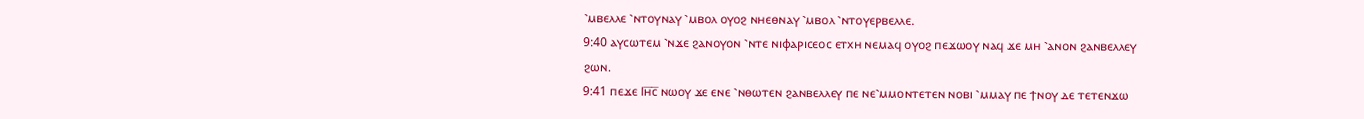⳿ⲙⲃⲉⲗⲗⲉ ⳿ⲛⲧⲟⲩⲛⲁⲩ ⳿ⲙⲃⲟⲗ ⲟⲩⲟϩ ⲛⲏⲉⲑⲛⲁⲩ ⳿ⲙⲃⲟⲗ ⳿ⲛⲧⲟⲩⲉⲣⲃⲉⲗⲗⲉ.
9:40 ⲁⲩⲥⲱⲧⲉⲙ ⳿ⲛϫⲉ ϩⲁⲛⲟⲩⲟⲛ ⳿ⲛⲧⲉ ⲛⲓⲫⲁⲣⲓⲥⲉⲟⲥ ⲉⲧⲭⲏ ⲛⲉⲙⲁϥ ⲟⲩⲟϩ ⲡⲉϫⲱⲟⲩ ⲛⲁϥ ϫⲉ ⲙⲏ ⳿ⲁⲛⲟⲛ ϩⲁⲛⲃⲉⲗⲗⲉⲩ ϩⲱⲛ.
9:41 ⲡⲉϫⲉ Ⲓⲏ̅ⲥ̅ ⲛⲱⲟⲩ ϫⲉ ⲉⲛⲉ ⳿ⲛⲑⲱⲧⲉⲛ ϩⲁⲛⲃⲉⲗⲗⲉⲩ ⲡⲉ ⲛⲉ⳿ⲙⲙⲟⲛⲧⲉⲧⲉⲛ ⲛⲟⲃⲓ ⳿ⲙⲙⲁⲩ ⲡⲉ ϯⲛⲟⲩ ⲇⲉ ⲧⲉⲧⲉⲛϫⲱ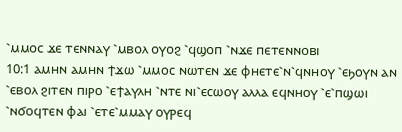⳿ⲙⲙⲟⲥ ϫⲉ ⲧⲉⲛⲛⲁⲩ ⳿ⲙⲃⲟⲗ ⲟⲩⲟϩ ⳿ϥϣⲟⲡ ⳿ⲛϫⲉ ⲡⲉⲧⲉⲛⲛⲟⲃⲓ
10:1 ⲁⲙⲏⲛ ⲁⲙⲏⲛ ϯϫⲱ ⳿ⲙⲙⲟⲥ ⲛⲱⲧⲉⲛ ϫⲉ ⲫⲏⲉⲧⲉ⳿ⲛ⳿ϥⲛⲏⲟⲩ ⳿ⲉϧⲟⲩⲛ ⲁⲛ ⳿ⲉⲃⲟⲗ ϩⲓⲧⲉⲛ ⲡⲓⲣⲟ ⳿ⲉϯⲁⲩⲗⲏ ⳿ⲛⲧⲉ ⲛⲓ⳿ⲉⲥⲱⲟⲩ ⲁⲗⲗⲁ ⲉϥⲛⲏⲟⲩ ⳿ⲉ⳿ⲡϣⲱⲓ ⳿ⲛϭⲟϥⲧⲉⲛ ⲫⲁⲓ ⳿ⲉⲧⲉ⳿ⲙⲙⲁⲩ ⲟⲩⲣⲉϥ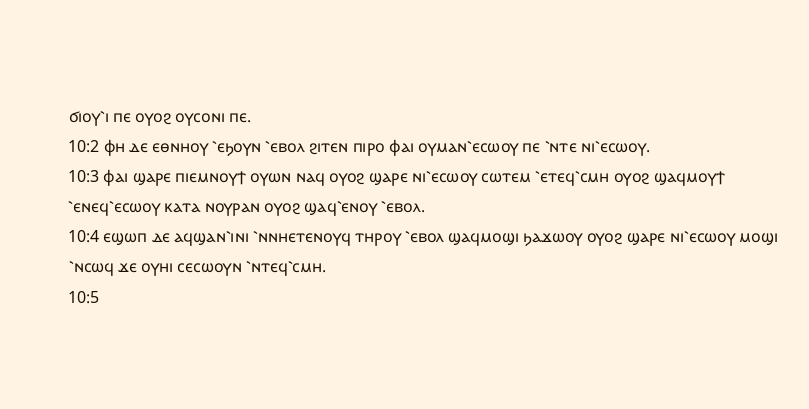ϭⲓⲟⲩ⳿ⲓ ⲡⲉ ⲟⲩⲟϩ ⲟⲩⲥⲟⲛⲓ ⲡⲉ.
10:2 ⲫⲏ ⲇⲉ ⲉⲑⲛⲏⲟⲩ ⳿ⲉϧⲟⲩⲛ ⳿ⲉⲃⲟⲗ ϩⲓⲧⲉⲛ ⲡⲓⲣⲟ ⲫⲁⲓ ⲟⲩⲙⲁⲛ⳿ⲉⲥⲱⲟⲩ ⲡⲉ ⳿ⲛⲧⲉ ⲛⲓ⳿ⲉⲥⲱⲟⲩ.
10:3 ⲫⲁⲓ ϣⲁⲣⲉ ⲡⲓⲉⲙⲛⲟⲩϯ ⲟⲩⲱⲛ ⲛⲁϥ ⲟⲩⲟϩ ϣⲁⲣⲉ ⲛⲓ⳿ⲉⲥⲱⲟⲩ ⲥⲱⲧⲉⲙ ⳿ⲉⲧⲉϥ⳿ⲥⲙⲏ ⲟⲩⲟϩ ϣⲁϥⲙⲟⲩϯ ⳿ⲉⲛⲉϥ⳿ⲉⲥⲱⲟⲩ ⲕⲁⲧⲁ ⲛⲟⲩⲣⲁⲛ ⲟⲩⲟϩ ϣⲁϥ⳿ⲉⲛⲟⲩ ⳿ⲉⲃⲟⲗ.
10:4 ⲉϣⲱⲡ ⲇⲉ ⲁϥϣⲁⲛ⳿ⲓⲛⲓ ⳿ⲛⲛⲏⲉⲧⲉⲛⲟⲩϥ ⲧⲏⲣⲟⲩ ⳿ⲉⲃⲟⲗ ϣⲁϥⲙⲟϣⲓ ϧⲁϫⲱⲟⲩ ⲟⲩⲟϩ ϣⲁⲣⲉ ⲛⲓ⳿ⲉⲥⲱⲟⲩ ⲙⲟϣⲓ ⳿ⲛⲥⲱϥ ϫⲉ ⲟⲩⲏⲓ ⲥⲉⲥⲱⲟⲩⲛ ⳿ⲛⲧⲉϥ⳿ⲥⲙⲏ.
10:5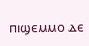ⲡⲓϣⲉⲙⲙⲟ ⲇⲉ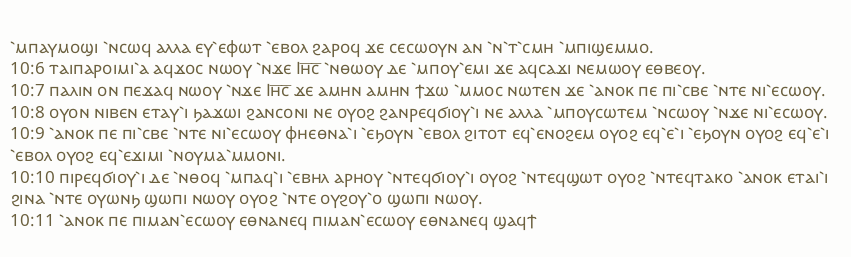⳿ⲙⲡⲁⲩⲙⲟϣⲓ ⳿ⲛⲥⲱϥ ⲁⲗⲗⲁ ⲉⲩ⳿ⲉⲫⲱⲧ ⳿ⲉⲃⲟⲗ ϩⲁⲣⲟϥ ϫⲉ ⲥⲉⲥⲱⲟⲩⲛ ⲁⲛ ⳿ⲛ⳿ⲧ⳿ⲥⲙⲏ ⳿ⲙⲡⲓϣⲉⲙⲙⲟ.
10:6 ⲧⲁⲓⲡⲁⲣⲟⲓⲙⲓ⳿ⲁ ⲁϥϫⲟⲥ ⲛⲱⲟⲩ ⳿ⲛϫⲉ Ⲓⲏ̅ⲥ̅ ⳿ⲛⲑⲱⲟⲩ ⲇⲉ ⳿ⲙⲡⲟⲩ⳿ⲉⲙⲓ ϫⲉ ⲁϥⲥⲁϫⲓ ⲛⲉⲙⲱⲟⲩ ⲉⲑⲃⲉⲟⲩ.
10:7 ⲡⲁⲗⲓⲛ ⲟⲛ ⲡⲉϫⲁϥ ⲛⲱⲟⲩ ⳿ⲛϫⲉ Ⲓⲏ̅ⲥ̅ ϫⲉ ⲁⲙⲏⲛ ⲁⲙⲏⲛ ϯϫⲱ ⳿ⲙⲙⲟⲥ ⲛⲱⲧⲉⲛ ϫⲉ ⳿ⲁⲛⲟⲕ ⲡⲉ ⲡⲓ⳿ⲥⲃⲉ ⳿ⲛⲧⲉ ⲛⲓ⳿ⲉⲥⲱⲟⲩ.
10:8 ⲟⲩⲟⲛ ⲛⲓⲃⲉⲛ ⲉⲧⲁⲩ⳿ⲓ ϧⲁϫⲱⲓ ϩⲁⲛⲥⲟⲛⲓ ⲛⲉ ⲟⲩⲟϩ ϩⲁⲛⲣⲉϥϭⲓⲟⲩ⳿ⲓ ⲛⲉ ⲁⲗⲗⲁ ⳿ⲙⲡⲟⲩⲥⲱⲧⲉⲙ ⳿ⲛⲥⲱⲟⲩ ⳿ⲛϫⲉ ⲛⲓ⳿ⲉⲥⲱⲟⲩ.
10:9 ⳿ⲁⲛⲟⲕ ⲡⲉ ⲡⲓ⳿ⲥⲃⲉ ⳿ⲛⲧⲉ ⲛⲓ⳿ⲉⲥⲱⲟⲩ ⲫⲏⲉⲑⲛⲁ⳿ⲓ ⳿ⲉϧⲟⲩⲛ ⳿ⲉⲃⲟⲗ ϩⲓⲧⲟⲧ ⲉϥ⳿ⲉⲛⲟϩⲉⲙ ⲟⲩⲟϩ ⲉϥ⳿ⲉ⳿ⲓ ⳿ⲉϧⲟⲩⲛ ⲟⲩⲟϩ ⲉϥ⳿ⲉ⳿ⲓ ⳿ⲉⲃⲟⲗ ⲟⲩⲟϩ ⲉϥ⳿ⲉϫⲓⲙⲓ ⳿ⲛⲟⲩⲙⲁ⳿ⲙⲙⲟⲛⲓ.
10:10 ⲡⲓⲣⲉϥϭⲓⲟⲩ⳿ⲓ ⲇⲉ ⳿ⲛⲑⲟϥ ⳿ⲙⲡⲁϥ⳿ⲓ ⳿ⲉⲃⲏⲗ ⲁⲣⲏⲟⲩ ⳿ⲛⲧⲉϥϭⲓⲟⲩ⳿ⲓ ⲟⲩⲟϩ ⳿ⲛⲧⲉϥϣⲱⲧ ⲟⲩⲟϩ ⳿ⲛⲧⲉϥⲧⲁⲕⲟ ⳿ⲁⲛⲟⲕ ⲉⲧⲁⲓ⳿ⲓ ϩⲓⲛⲁ ⳿ⲛⲧⲉ ⲟⲩⲱⲛϧ ϣⲱⲡⲓ ⲛⲱⲟⲩ ⲟⲩⲟϩ ⳿ⲛⲧⲉ ⲟⲩϩⲟⲩ⳿ⲟ ϣⲱⲡⲓ ⲛⲱⲟⲩ.
10:11 ⳿ⲁⲛⲟⲕ ⲡⲉ ⲡⲓⲙⲁⲛ⳿ⲉⲥⲱⲟⲩ ⲉⲑⲛⲁⲛⲉϥ ⲡⲓⲙⲁⲛ⳿ⲉⲥⲱⲟⲩ ⲉⲑⲛⲁⲛⲉϥ ϣⲁϥϯ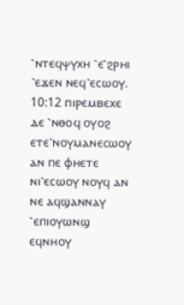⳿ⲛⲧⲉϥⲯⲩⲭⲏ ⳿ⲉ⳿ϩⲣⲏⲓ ⳿ⲉϫⲉⲛ ⲛⲉϥ⳿ⲉⲥⲱⲟⲩ.
10:12 ⲡⲓⲣⲉⲙⲃⲉⲭⲉ ⲇⲉ ⳿ⲛⲑⲟϥ ⲟⲩⲟϩ ⲉⲧⲉ⳿ⲛⲟⲩⲙⲁⲛⲉⲥⲱⲟⲩ ⲁⲛ ⲡⲉ ⲫⲏⲉⲧⲉ ⲛⲓ⳿ⲉⲥⲱⲟⲩ ⲛⲟⲩϥ ⲁⲛ ⲛⲉ ⲁϥϣⲁⲛⲛⲁⲩ ⳿ⲉⲡⲓⲟⲩⲱⲛϣ ⲉϥⲛⲏⲟⲩ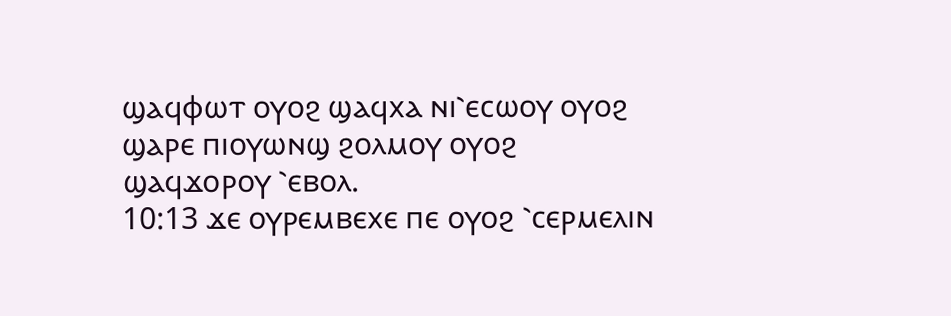ϣⲁϥⲫⲱⲧ ⲟⲩⲟϩ ϣⲁϥⲭⲁ ⲛⲓ⳿ⲉⲥⲱⲟⲩ ⲟⲩⲟϩ ϣⲁⲣⲉ ⲡⲓⲟⲩⲱⲛϣ ϩⲟⲗⲙⲟⲩ ⲟⲩⲟϩ ϣⲁϥϫⲟⲣⲟⲩ ⳿ⲉⲃⲟⲗ.
10:13 ϫⲉ ⲟⲩⲣⲉⲙⲃⲉⲭⲉ ⲡⲉ ⲟⲩⲟϩ ⳿ⲥⲉⲣⲙⲉⲗⲓⲛ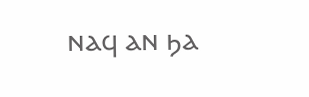ⲛⲁϥ ⲁⲛ ϧⲁ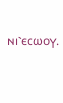ⲛⲓ⳿ⲉⲥⲱⲟⲩ.